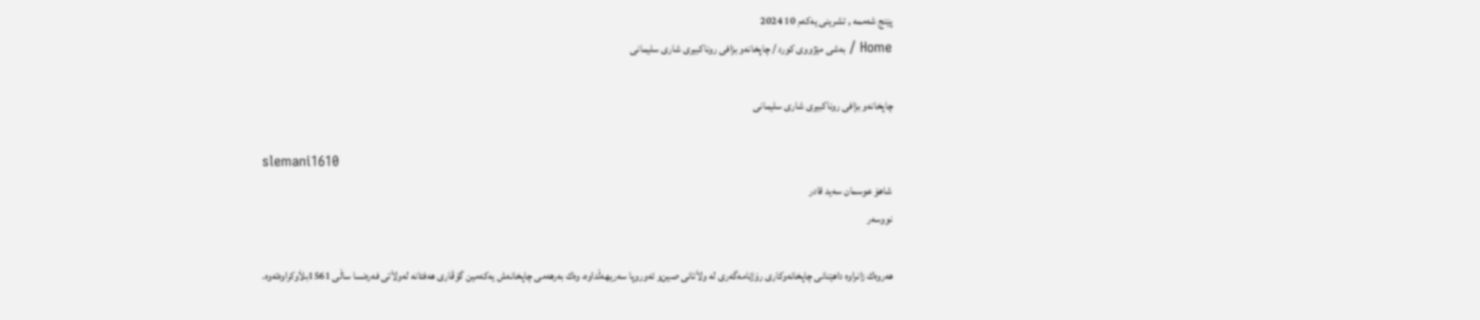پێنج شه‌ممه‌ , تشرینی یه‌كه‌م 10 2024
Home / بەشی مێژووی كورد / چاپخانه‌و بزافی‌ روناكبیری‌ شاری‌ سلیمانی‌

چاپخانه‌و بزافی‌ روناكبیری‌ شاری‌ سلیمانی‌

slemani1610
شاهۆ عوسمان سه‌ید قادر
نووسەر

هه‌روه‌ك زانراوه‌ داهێنانی‌ چاپخانه‌‌وكاری‌ رۆژنامه‌گه‌ری‌ له‌ ولاَتانی‌ صین‌و ئه‌وروپا سه‌ریهه‌ڵداوه‌، وه‌ك به‌رهه‌می‌ چاپخانه‌ش یه‌كه‌مین گۆڤاری‌ هه‌فتانه‌ له‌ولاَتی‌ فه‌ره‌نسا ساڵی‌ 1561بلاَوكراوه‌ته‌وه‌.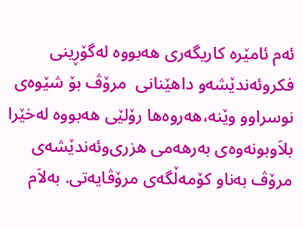ئه‌م ئامێره‌ كاریگه‌ری‌ هه‌بووه‌ له‌گۆڕینی‌ فكروئه‌ندێشه‌‌و داهێنانی‌  مرۆڤ بۆ شێوه‌ی‌ نوسرا‌و‌و وێنه‌،هه‌روه‌ها رۆلێی‌ هه‌بووه‌ له‌خێرا بلاَوبونه‌وه‌ی‌ به‌رهه‌می‌ هزری‌‌وئه‌ندێشه‌ی‌ مرۆڤ به‌ناو كۆمه‌ڵگه‌ی‌ مرۆڤایه‌تی‌. به‌لاَم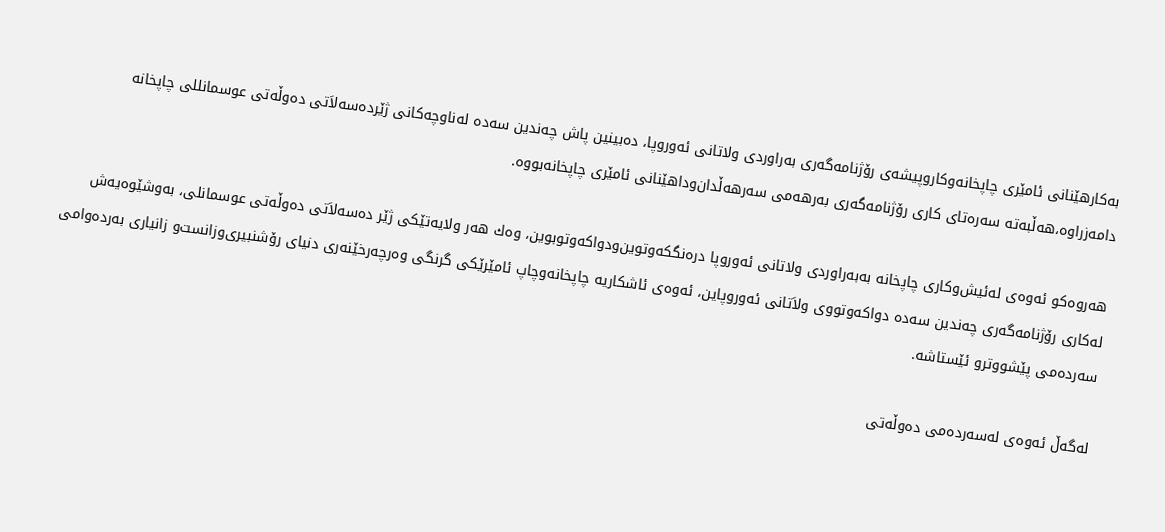به‌كارهێنانی‌ ئامێری‌ چاپخانه‌وكاروپیشه‌ی‌ رۆژنامه‌گه‌ری‌ به‌راوردی‌ ولاتانی‌ ئه‌وروپا، ده‌بینین پاش چه‌ندین سه‌ده‌ له‌ناوچه‌كانی‌ ژێرده‌سه‌لاَتی‌ ده‌وڵه‌تی‌ عوسمانللی‌ چاپخانه‌ دامه‌زراوه‌،هه‌ڵبه‌ته‌ سه‌ره‌تای‌ كاری‌ رۆژنامه‌گه‌ری‌ به‌رهه‌می‌ سه‌رهه‌ڵدان‌وداهێنانی‌ ئامێری‌ چاپخانه‌بووه‌.

هه‌روه‌كو ئه‌وه‌ی‌ له‌ئیش‌وكاری‌ چاپخانه‌ به‌به‌راوردی‌ ولاتانی‌ ئه‌وروپا دره‌نگكه‌وتوین‌ودواكه‌وتوبوین، وه‌ك هه‌ر ولایه‌تێكی‌ ژێر ده‌سه‌لاَتی‌ ده‌وڵه‌تی‌ عوسمانلی‌، به‌وشێوه‌یه‌ش له‌كاری‌ رۆژنامه‌گه‌ری‌ چه‌ندین سه‌ده‌ دواكه‌وتووی‌ ولاَتانی‌ ئه‌وروپاین، ئه‌وه‌ی‌ ئاشكاریه‌ چاپخانه‌‌وچاپ ئامێرێكی‌ گرنگی‌ وه‌رچه‌رخێنه‌ری‌ دنیای‌ رۆشنبیری‌‌وزانست‌و زانیاری‌ به‌رده‌وامی‌ سه‌رده‌می‌ پێشووترو ئێستاشه‌.

له‌گه‌ڵ ئه‌وه‌ی‌ له‌سه‌رده‌می‌ ده‌وڵه‌تی‌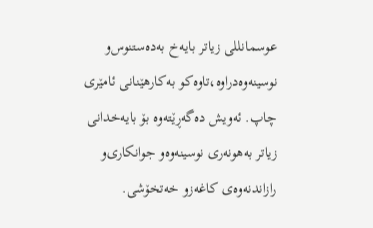عوسمانللی‌ زیاتر بایه‌خ به‌ده‌ستنوس‌و نوسینه‌وه‌دراوه‌،تاوه‌كو به‌كارهێنانی‌ ئامێری‌ چاپ. ئه‌ویش ده‌گه‌ڕێته‌وه‌ بۆ بایه‌خدانی‌ زیاتر به‌هونه‌ری‌ نوسینه‌وه‌‌و جوانكاری‌‌و رازاندنه‌وه‌ی‌ كاغه‌ز‌و خه‌تخۆشی‌.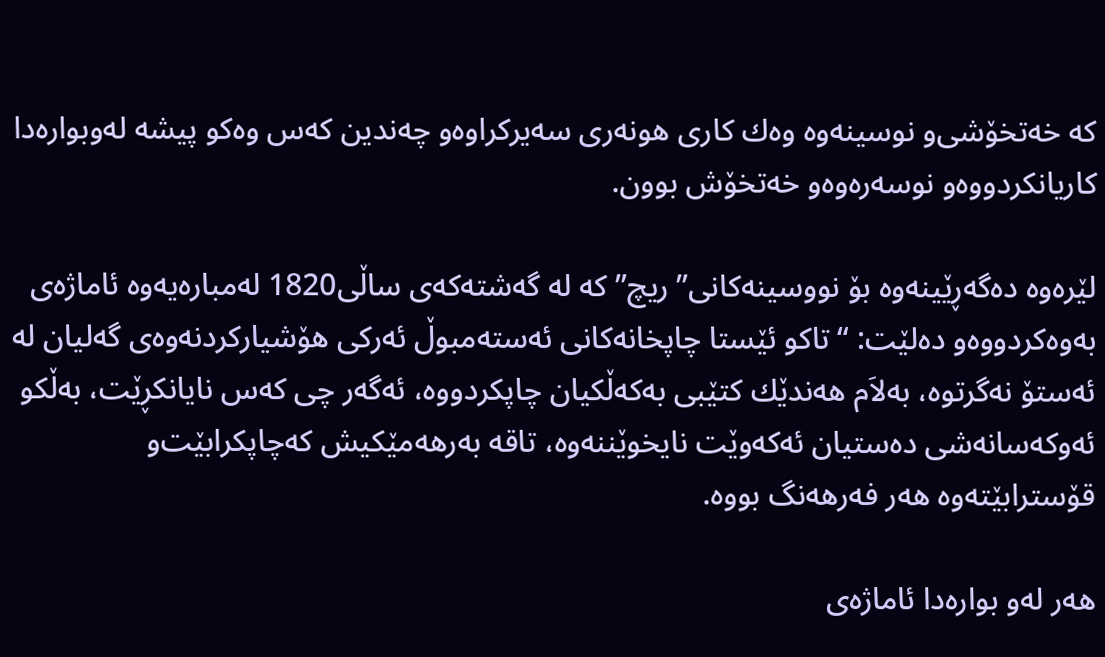كه‌ خه‌تخۆشی‌‌و نوسینه‌وه‌ وه‌ك كاری‌ هونه‌ری سه‌یركراوه‌‌و چه‌ندین كه‌س وه‌كو پیشه‌ له‌وبواره‌دا كاریانكردووه‌‌و نوسه‌ره‌وه‌‌و خه‌تخۆش بوون.

لێره‌وه‌ ده‌گه‌ڕێینه‌وه‌ بۆ نووسینه‌كانی‌”ریچ”كه‌ له‌ گه‌شته‌كه‌ی‌ ساڵی‌1820 له‌مباره‌یه‌وه‌ ئاماژه‌ی‌ به‌وه‌كردووه‌‌و ده‌لێت: “تاكو ئێستا چاپخانه‌كانی‌ ئه‌سته‌مبوڵ ئه‌ركی‌ هۆشیاركردنه‌وه‌ی‌ گه‌لیان له‌ ئه‌ستۆ نه‌گرتوه‌، به‌لاَم هه‌ندێك كتێبی‌ به‌كه‌ڵكیان چاپكردووه‌، ئه‌گه‌ر چی‌ كه‌س نایانكڕێت، به‌ڵكو ئه‌وكه‌سانه‌شی‌ ده‌ستیان ئه‌كه‌وێت نایخوێننه‌وه‌، تاقه‌ به‌رهه‌مێكیش كه‌چاپكرابێت‌و قۆسترابێته‌وه‌ هه‌ر فه‌رهه‌نگ بووه‌.

هه‌ر له‌و بواره‌دا ئاماژه‌ی‌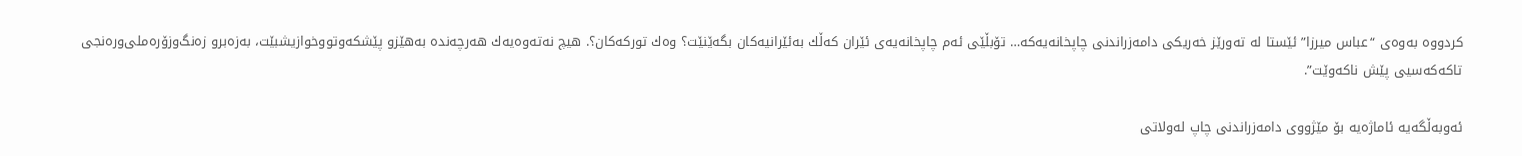كردووه‌ به‌وه‌ی‌ “عباس میرزا” ئێستا له‌ ته‌ورێز خه‌ریكی‌ دامه‌زراندنی‌ چاپخانه‌یه‌كه‌… تۆبڵێی‌ ئه‌م چاپخانه‌یه‌ی‌ ئێران كه‌ڵك به‌ئێرانیه‌كان بگه‌ێنێت؟ وه‌ك توركه‌كان؟. هیچ نه‌ته‌وه‌یه‌ك هه‌رچه‌نده‌ به‌هێز‌و پێشكه‌وتووخوازیشبێت، به‌زه‌برو زه‌نگ‌وزۆره‌ملی‌‌وره‌نجی‌ تاكه‌كه‌سیی‌ پێش ناكه‌وێت”.

ئه‌وبه‌ڵگه‌یه‌ ئاماژه‌یه‌ بۆ مێژووی‌ دامه‌زراندنی‌ چاپ له‌ولاتی‌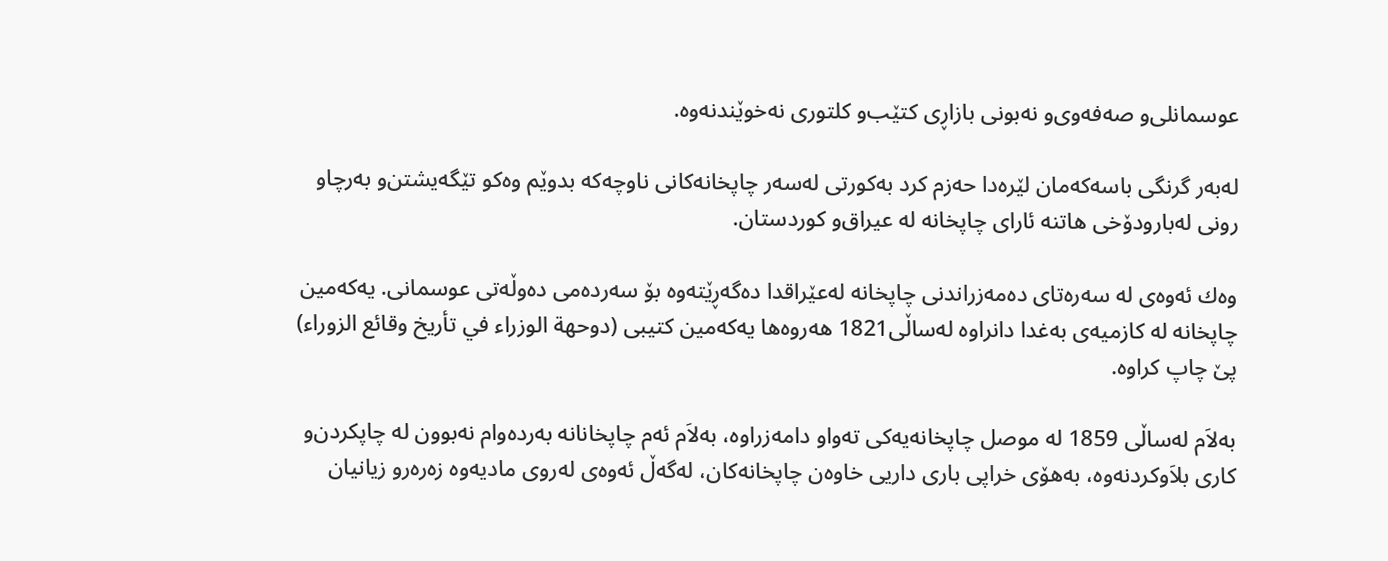عوسمانلی‌‌و صه‌فه‌وی‌‌و نه‌بونی‌ بازاڕی‌ كتێب‌و كلتوری‌ نه‌خوێندنه‌وه‌.

له‌به‌ر گرنگی‌ باسه‌كه‌مان لێره‌دا حه‌زم كرد به‌كورتی‌ له‌سه‌ر چاپخانه‌كانی‌ ناوچه‌كه‌ بدوێم وه‌كو تێگه‌یشتن‌و به‌رچاو رونی‌ له‌بارودۆخی‌ هاتنه‌ ئارای‌ چاپخانه‌ له‌ عیراق‌و كوردستان.

وه‌ك ئه‌وه‌ی‌ له‌ سه‌ره‌تای‌ ده‌مه‌زراندنی‌ چاپخانه‌ له‌عێراقدا ده‌گه‌ڕێته‌وه‌ بۆ سه‌رده‌می‌ ده‌وڵه‌تی‌ عوسمانی‌. یه‌كه‌مین چاپخانه‌ له‌ كازمیه‌ی‌ به‌غدا دانراوه‌ له‌ساڵی‌1821 هه‌روه‌ها یه‌كه‌مین كتیبی‌ (دوحهة الوزرا‌ء في تأریخ وقائع الزورا‌ء) پێ چاپ كراوه‌.

به‌لاَم له‌ساڵی‌ 1859 له‌ موصل چاپخانه‌یه‌كی‌ ته‌واو دامه‌زراوه‌، به‌لاَم ئه‌م چاپخانانه‌ به‌رده‌وام نه‌بوون له‌ چاپكردن‌و كاری‌ بلاَوكردنه‌وه‌، به‌هۆی‌ خراپی‌ باری‌ داریی‌ خاوه‌ن چاپخانه‌كان، له‌گه‌ڵ ئه‌وه‌ی‌ له‌روی‌ مادیه‌وه‌ زه‌ره‌ر‌و زیانیان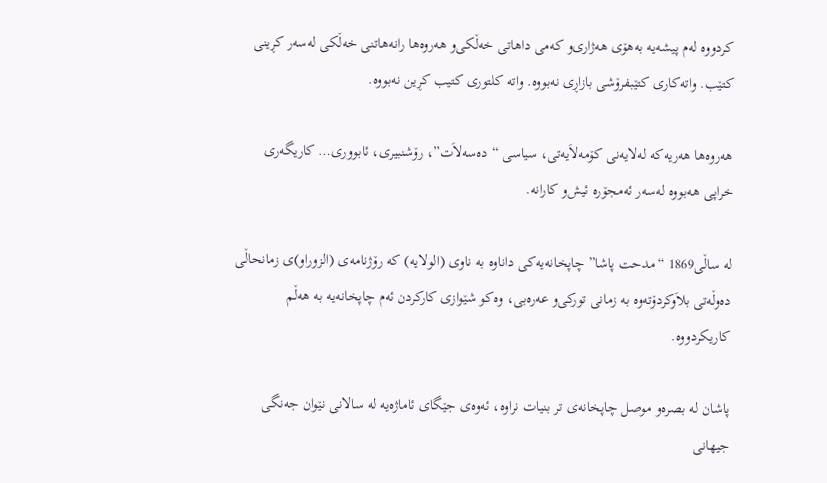كردووه‌ له‌م پیشه‌یه‌ به‌هۆی‌ هه‌ژاری‌‌و كه‌می‌ داهاتی‌ خه‌ڵكی‌‌و هه‌روه‌ها رانه‌هاتنی‌ خه‌ڵكی‌ له‌سه‌ر كڕینی‌ كتێب. واته‌كاری‌ كتێبفرۆشی‌ بازاڕی‌ نه‌بووه‌. واته‌ كلتوری‌ كتیب كڕین نه‌بووه‌.

هه‌روه‌ها هه‌ریه‌كه‌ له‌لایه‌نی‌ كۆمه‌لاَیه‌تی‌، سیاسی‌ “ده‌سه‌لاَت”، رۆشنبیری‌، ئابووری‌… كاریگه‌ری‌ خراپی‌ هه‌بووه‌ له‌سه‌ر ئه‌مجۆره‌ ئیش‌و كارانه‌.

له‌ ساڵی‌1869 “مدحت پاشا” چاپخانه‌یه‌كی‌ داناوه‌ به‌ ناوی‌ (الولایه‌) كه‌ رۆژنامه‌ی‌ (الزورا‌و)ی‌ زمانحاڵی‌ ده‌وڵه‌تی‌ بلاَوكردۆته‌وه‌ به‌ زمانی‌ توركی‌‌و عه‌ره‌بی‌، وه‌كو شێوازی‌ كاركردن ئه‌م چاپخانه‌یه‌ به‌ هه‌ڵم كاریكردووه‌.

پاشان له‌ بصره‌و موصل چاپخانه‌ی‌ تر بنیات نراوه‌، ئه‌وه‌ی‌ جێگای‌ ئاماژه‌یه‌ له‌ سالانی‌ نێوان جه‌نگی‌ جیهانی‌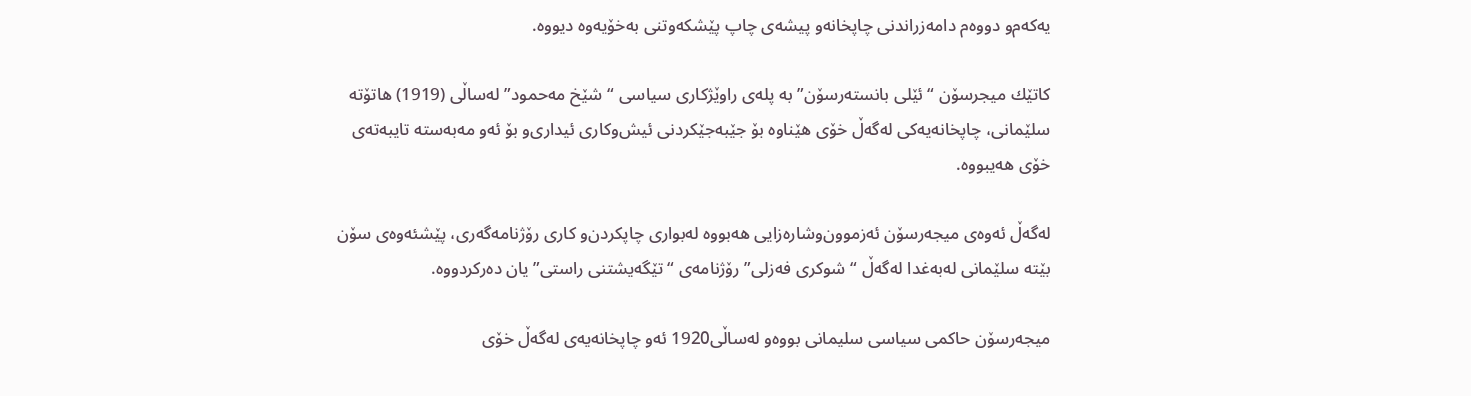یه‌كه‌م‌و دووه‌م دامه‌زراندنی‌ چاپخانه‌‌و پیشه‌ی چاپ پێشكه‌وتنی‌ به‌خۆیه‌وه‌ دیووه‌.

كاتێك میجرسۆن “ئێلی‌ بانسته‌رسۆن” به‌ پله‌ی‌ راوێژكاری‌ سیاسی‌ “شێخ مه‌حمود” له‌ساڵی‌ (1919) هاتۆته‌ سلێمانی‌، چاپخانه‌یه‌كی‌ له‌گه‌ڵ خۆی هێناوه‌ بۆ جێبه‌جێكردنی‌ ئیش‌وكاری‌ ئیداری‌‌و بۆ ئه‌و مه‌به‌سته‌ تایبه‌ته‌ی‌ خۆی‌ هه‌یبووه‌.

له‌گه‌ڵ ئه‌وه‌ی‌ میجه‌رسۆن ئه‌زموون‌وشاره‌زایی‌ هه‌بووه‌ له‌بواری‌ چاپكردن‌و كاری‌ رۆژنامه‌گه‌ری‌، پێشئه‌وه‌ی‌ سۆن بێته‌ سلێمانی‌ له‌به‌غدا له‌گه‌ڵ “شوكری‌ فه‌زلی‌” رۆژنامه‌ی‌ “تێگه‌یشتنی‌ راستی‌”یان ده‌ركردووه‌.

میجه‌رسۆن حاكمی‌ سیاسی‌ سلیمانی‌ بووه‌‌و له‌ساڵی‌1920 ئه‌و چاپخانه‌یه‌ی‌ له‌گه‌ڵ خۆی‌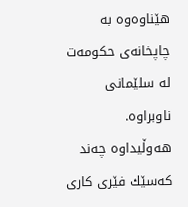هێناوه‌وه‌ به‌ چاپخانه‌ی‌ حكومه‌ت له‌ سلێمانی‌ ناوبراوه‌. هه‌وڵیداوه‌ چه‌ند كه‌سێك فێری‌ كاری‌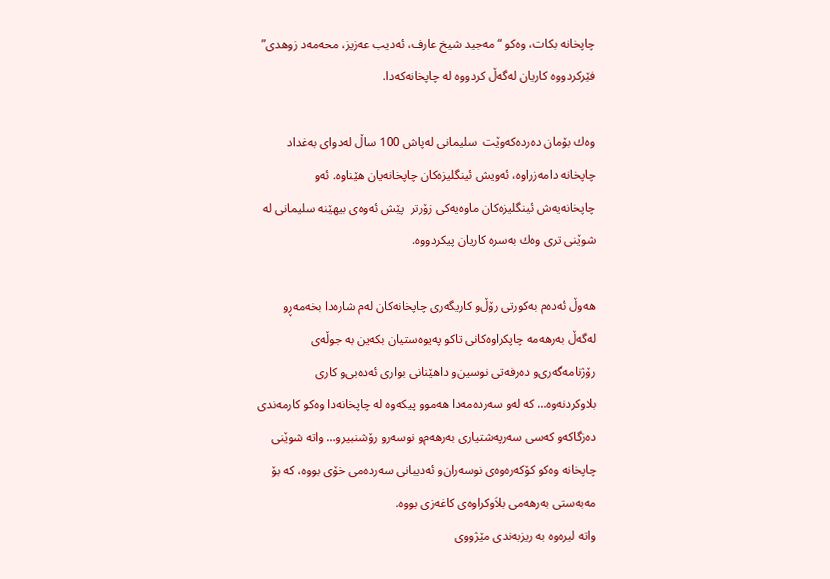چاپخانه‌ بكات، وه‌كو “مه‌جید شیخ عارف، ئه‌دیب عه‌زیز، محه‌مه‌د زوهدی‌” فێركردووه‌ كاریان له‌گه‌ڵ كردووه‌ له‌ چاپخانه‌كه‌دا.

وه‌ك بۆمان ده‌رده‌كه‌وێت  سلیمانی‌ له‌پاش 100 ساڵ له‌دوای‌ به‌غداد چاپخانه‌ دامه‌زراوه‌، ئه‌ویش ئینگلیزه‌كان چاپخانه‌یان هێناوه‌. ئه‌و چاپخانه‌یه‌ش ئینگلیزه‌كان ماوه‌یەكی‌ زۆرتر  پێش ئه‌وه‌ی‌ بیهێنه‌ سلیمانی‌ له‌ شوێنی‌ تری‌ وه‌ك به‌سره‌ كاریان پیكردووه‌.

هه‌وڵ ئه‌ده‌م به‌كورتی‌ رۆڵ‌و كاریگه‌ری‌ چاپخانه‌كان له‌م شاره‌دا بخه‌مه‌ڕو له‌گه‌ڵ به‌رهه‌مه‌ چاپكراوه‌كانی‌ تاكو په‌یوه‌ستیان بكه‌ین به‌ جوڵه‌ی‌ رۆژنامه‌گه‌ری‌‌و ده‌رفه‌تی‌ نوسین‌و داهێنانی‌ بواری‌ ئه‌ده‌بی‌‌و كاری‌ بلاوكردنه‌وه‌… كه‌ له‌و سه‌رده‌مه‌دا هه‌موو پیكه‌وه‌ له‌ چاپخانه‌دا وه‌كو كارمه‌ندی‌ ده‌زگاكه‌‌و كه‌سی‌ سه‌رپه‌شتیاری‌ به‌رهه‌م‌و نوسه‌ر‌و رۆشنبیر‌و… واته‌ شوێنی‌ چاپخانه‌ وه‌كو كۆكه‌ره‌وه‌ی‌ نوسه‌ران‌و ئه‌دیبانی‌ سه‌رده‌می‌ خۆی‌ بووه‌، كه‌ بۆ مه‌به‌ستی‌ به‌رهه‌می‌ بلاَوكراوه‌ی‌ كاغه‌زی‌ بووه‌.
واته‌ لیره‌وه‌ به‌ ریزبه‌ندی‌ مێژووی‌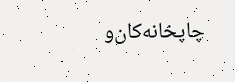چاپخانه‌كان‌و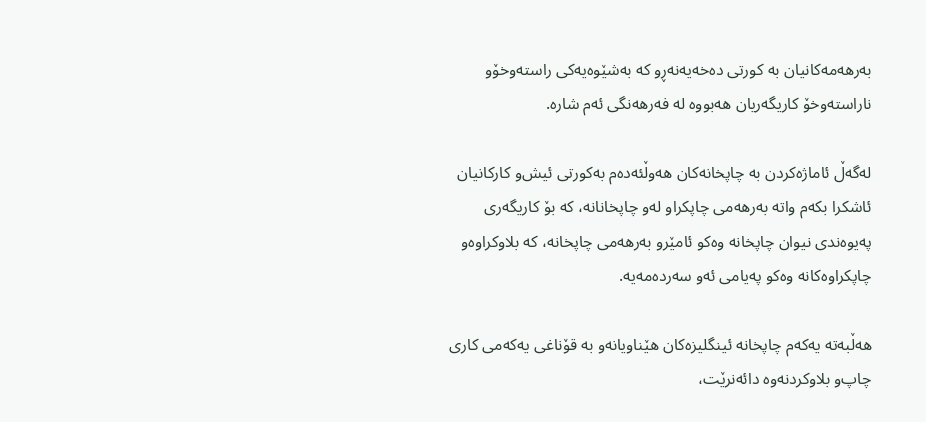به‌رهه‌مه‌كانیان به‌ كورتی‌ ده‌خه‌یه‌نه‌ڕو كه‌ به‌شێوه‌یه‌كی‌ راسته‌وخۆ‌و ناراسته‌وخۆ كاریگه‌ریان هه‌بووه‌ له‌ فه‌رهه‌نگی‌ ئه‌م شاره‌.

له‌گه‌ڵ ئاماژه‌كردن به‌ چاپخانه‌كان هه‌وڵئه‌ده‌م به‌كورتی‌ ئیش‌و كاركانیان ئاشكرا بكه‌م واته‌ به‌رهەمی‌ چاپكراو له‌و چاپخانانه‌، كه‌ بۆ كاریگه‌ری‌ په‌یوه‌ندی‌ نیوان چاپخانه‌ وه‌كو ئامێر‌و به‌رهه‌می‌ چاپخانه‌، كه‌ بلاوكراوه‌‌و چاپكراوه‌كانه‌ وه‌كو په‌یامی‌ ئه‌و سه‌رده‌مه‌یه‌.

هه‌ڵبه‌ته‌ یه‌كه‌م چاپخانه‌ ئینگلیزه‌كان هێناویانه‌‌و به‌ قۆناغی‌ یه‌كه‌می‌ كاری‌ چاپ‌و بلاوكردنه‌وه‌ دائه‌نرێت،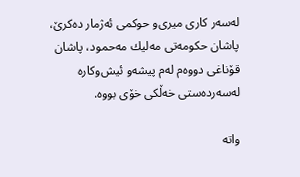له‌سه‌ر كاری‌ میری‌‌و حوكمی‌ ئه‌ژمار ده‌كرێ، پاشان حكومه‌تی‌ مه‌لیك مه‌حمود، پاشان قۆناغی‌ دووه‌م له‌م پیشه‌و ئیش‌وكاره‌ له‌سه‌رده‌ستی‌ خه‌ڵكی‌ خۆی‌ بووه‌.

واته‌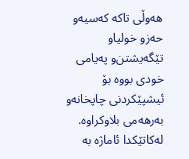هه‌وڵی‌ تاكه‌ كه‌سیه‌و حه‌زو خولیاو تێگه‌یشتن‌و په‌یامی‌ خودی‌ بووه‌ بۆ ئیشپێكردنی‌ چاپخانه‌و به‌رهه‌می‌ بلاوكراوه‌. له‌كاتێكدا ئاماژه‌ به‌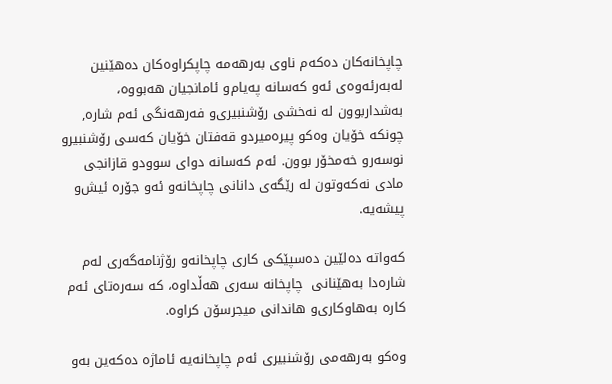چاپخانه‌كان ده‌كه‌م ناوی‌ به‌رهه‌مه‌ چاپكراوه‌كان ده‌هێنین له‌به‌رئه‌وه‌ی‌ ئه‌و كه‌سانه‌ په‌یام‌و ئامانجیان هه‌بووه‌، به‌شداربوون له‌ نه‌خشی‌ رۆشنبیری‌‌و فه‌رهه‌نگی‌ ئه‌م شاره‌, چونكه‌ خۆیان وه‌كو پیره‌میرد‌و قه‌فتان خۆیان كه‌سی‌ رۆشنبیرو نوسه‌ر‌و خه‌مخۆر بوون. ئه‌م كه‌سانه‌ دوای‌ سوود‌و قازانجی‌ مادی‌ نه‌كه‌وتون له‌ رێگه‌ی‌ دانانی‌ چاپخانه‌‌و ئه‌و جۆره‌ ئیش‌و پیشه‌یه‌.

كه‌واته‌ ده‌لێین ده‌سپێكی‌ كاری‌ چاپخانه‌و رۆژنامه‌گه‌ری‌ له‌م شاره‌دا به‌هێنانی‌  چاپخانه‌ سه‌ری هه‌ڵداوه‌، كه‌ سه‌ره‌تای‌ ئه‌م كاره‌ به‌هاوكاری‌‌و هاندانی‌ میجرسۆن كراوه‌.

وه‌كو به‌رهه‌می‌ رۆشنبیری‌ ئه‌م چاپخانه‌یه‌ ئاماژه‌ ده‌كه‌ین به‌و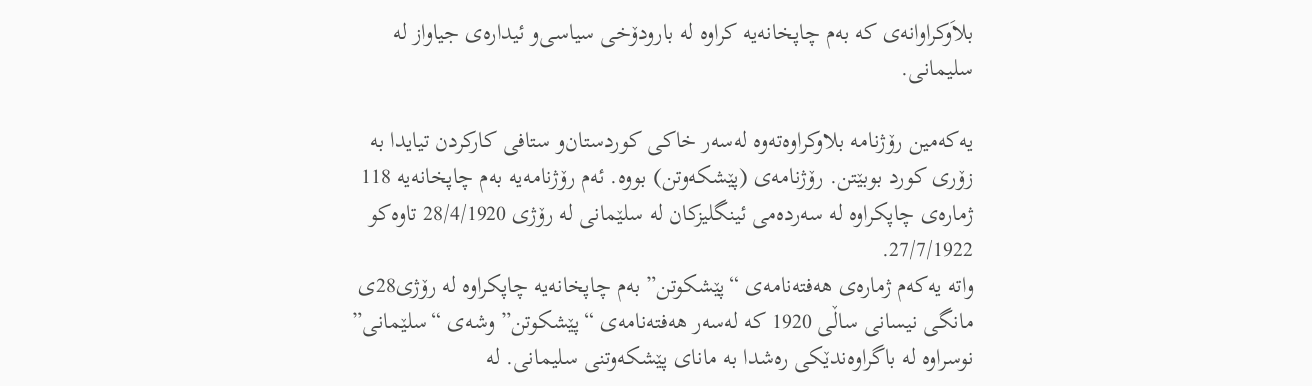بلاَوكراوانه‌ی‌ كه‌ به‌م چاپخانه‌یه‌ كراوه‌ له‌ بارودۆخی‌ سیاسی‌‌و ئیداره‌ی‌ جیاواز له‌ سلیمانی‌.

یه‌كه‌مین رۆژنامه‌ بلاوكراوه‌ته‌وه‌ له‌سه‌ر خاكی‌ كوردستان‌و ستافی‌ كاركردن تیایدا به‌ زۆری‌ كورد بوبێتن. رۆژنامه‌ی‌ (پێشكه‌وتن) بووه‌. ئه‌م رۆژنامه‌یه‌ به‌م چاپخانه‌یه‌ 118 ژماره‌ی‌ چاپكراوه‌ له‌ سه‌رده‌می‌ ئینگلیزكان له‌ سلێمانی‌ له‌ رۆژی‌ 28/4/1920 تاوه‌كو 27/7/1922.
واته‌ یه‌كه‌م ژماره‌ی‌ هه‌فته‌نامه‌ی‌ “پێشكوتن” به‌م چاپخانه‌یه‌ چاپكراوه‌ له‌ رۆژی‌28ی‌ مانگی‌ نیسانی‌ ساڵی‌ 1920 كه‌ له‌سه‌ر هه‌فته‌نامه‌ی‌ “پێشكوتن” وشه‌ی‌ “سلێمانی‌” نوسراوه‌ له‌ باگراوه‌ندێكی‌ ره‌شدا به‌ مانای‌ پێشكه‌وتنی‌ سلیمانی‌. له‌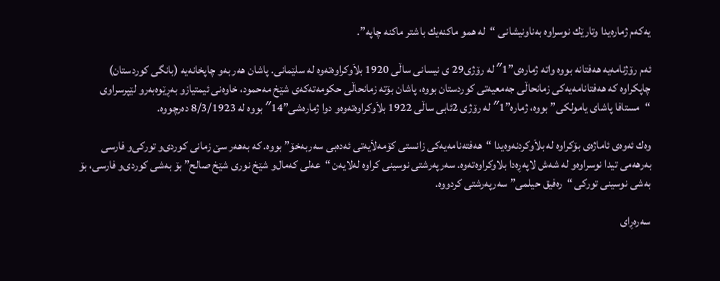یه‌كه‌م ژماره‌یدا وتارێك نوسراوه‌ به‌ناونیشانی‌ “له‌ همو ماكنه‌یك باشتر ماكنه‌ چاپه‌”.

ئه‌م رۆژنامه‌یه‌ هه‌فتانه‌ بووه‌ واته‌ ژماره‌ی‌”1″ له‌ رۆژی‌29 ی‌ نیسانی‌ ساڵی‌ 1920 بلاَوكراوه‌ته‌وه‌ له‌ سلێمانی‌. پاشان هه‌ر به‌و چاپخانه‌یه‌ (بانگی‌ كوردستان) چاپكراوه‌ كه‌ هه‌فتانامه‌یه‌كی‌ زمانحاڵی‌ جه‌معیه‌تی‌ كوردستان بووه‌، پاشان بۆته‌ زمانحاڵی‌ حكومه‌ته‌كه‌ی‌ شێخ مه‌حمود، خاوه‌نی‌ ئیمتیاز‌و به‌ڕێوه‌به‌ر‌و لێپرسراوی‌ “مستافا پاشای‌ یامولكی‌” بووه‌، ژماره‌”1″ له‌ رۆژی‌ 2ئابی‌ ساڵی‌ 1922 بلاَوكراوه‌ته‌وه‌‌و دوا ژماره‌شی‌”14″ بووه‌ له‌ 8/3/1923 ده‌رچووه‌.

وه‌ك ئه‌وه‌ی‌ ئاماژه‌ی‌ بۆكراوه‌ له‌ بلاَوكردنه‌وه‌یدا “هه‌فته‌نامه‌یه‌كی‌ زانستی‌ كۆمه‌لاَیه‌تی‌ ئه‌ده‌بی‌ سه‌ربه‌خۆ” بووه‌. كه‌ به‌هه‌ر سێ‌ زمانی‌ كوردی‌‌و توركی‌‌و فارسی‌ به‌رهه‌می‌ تیدا نوسراوه‌‌و له‌ شه‌ش لاپه‌ڕەدا بلاوكراوه‌ته‌وه‌. سه‌رپه‌رشتی‌ نوسینی‌ كراوه‌ له‌لایه‌ن “عه‌لی‌ كه‌مال‌و شێخ نوری‌ شێخ صالح” بۆ به‌شی‌ كوردی‌‌و فارسی‌، بۆ به‌شی‌ نوسینی‌ توركی‌ “ره‌فیق حیلمی‌” سه‌رپه‌رشتی‌ كردووه‌.

سه‌ره‌ڕای‌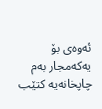ئه‌وه‌ی‌ بۆ یه‌كه‌مجار به‌م چاپخانه‌یه‌ كتێب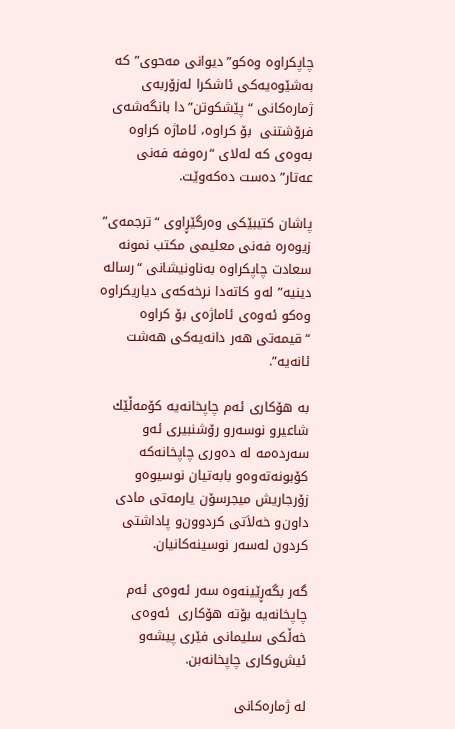چاپكراوه‌ وه‌كو”دیوانی‌ مه‌حوی‌” كه‌ به‌شێوه‌یه‌كی‌ ئاشكرا له‌زۆربه‌ی‌ ژماره‌كانی “پێشكوتن”دا بانگه‌شه‌ی‌ فرۆشتنی‌  بۆ كراوه‌، ئاماژه‌ كراوه‌ به‌وه‌ی‌ كه‌ له‌لای‌ “ره‌وفه‌ فه‌نی‌ عه‌تار” ده‌ست ده‌كه‌وێت.

پاشان كتیبێكی‌ وه‌رگێڕاوی‌ “ترجمه‌ی‌” زیوه‌ره‌ فه‌نی‌ معلیمی‌ مكتب نمونه‌ سعادت چاپكراوه‌ به‌ناونیشانی‌ “رساله‌ دینیه‌” له‌و كاته‌دا نرخه‌كه‌ی‌ دیاریكراوه‌ وه‌كو ئه‌وه‌ی‌ ئاماژه‌ی‌ بۆ كراوه‌ “قیمه‌تی‌ هه‌ر دانه‌یه‌كی‌ هه‌شت ئانه‌یه‌”.

به‌ هۆكاری‌ ئه‌م چاپخانه‌یه‌ كۆمه‌ڵێك شاعیرو نوسه‌رو رۆشنبیری‌ ئه‌و سه‌رده‌مه‌ له‌ ده‌وری‌ چاپخانه‌كه‌ كۆبونه‌ته‌وه‌‌و بابه‌تیان نوسیوه‌و زۆرجاریش میجرسۆن یارمه‌تی‌ مادی‌ داون‌و خه‌لاَتی‌ كردوون‌و پاداشتی‌ كردون له‌سه‌ر نوسینه‌كانیان.

گه‌ر بگه‌ڕێینه‌وه‌ سه‌ر ئه‌وه‌ی‌ ئه‌م چاپخانه‌یه‌ بۆته‌ هۆكاری‌  ئه‌وه‌ی‌ خه‌ڵكی‌ سلیمانی‌ فێری‌ پیشه‌و ئیش‌وكاری‌ چاپخانه‌بن.

له‌ ژماره‌كانی‌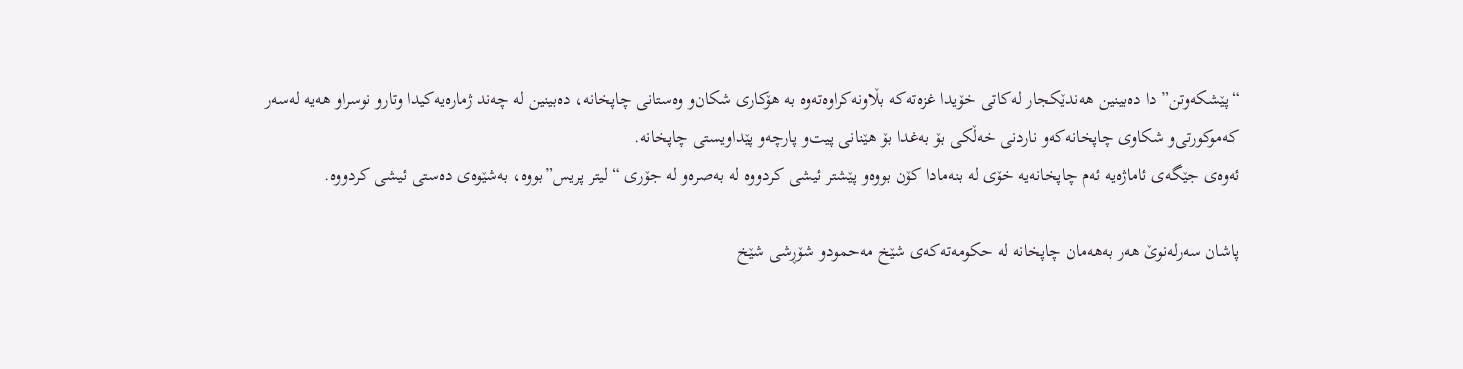“پێشكه‌وتن” دا ده‌بینین هه‌ندێكجار له‌كاتی‌ خۆیدا غزه‌ته‌كه‌ بڵاونه‌كراوه‌ته‌وه‌ به‌ هۆكاری‌ شكان‌و وه‌ستانی‌ چاپخانه‌، ده‌بینین له‌ چه‌ند ژماره‌یه‌كیدا وتارو نوسراو هه‌یه‌ له‌سه‌ر كه‌موكورتی‌‌و شكاوی‌ چاپخانه‌كه‌و ناردنی‌ خه‌ڵكی‌ بۆ به‌غدا بۆ هێنانی‌ پیت‌و پارچه‌‌و پێداویستی‌ چاپخانه‌.
ئه‌وه‌ی‌ جێگه‌ی‌ ئاماژه‌یه‌ ئه‌م چاپخانه‌یه‌ خۆی‌ له‌ بنه‌مادا كۆن بووه‌‌و پێشتر ئیشی‌ كردووه‌ له‌ به‌صره‌‌و له‌ جۆری‌ “لیتر پریس”بووه‌، به‌شێوه‌ی‌ ده‌ستی‌ ئیشی‌ كردووه‌.

پاشان سه‌رله‌نوێ‌ هه‌ر به‌هه‌مان چاپخانه‌ له‌ حكومه‌ته‌كه‌ی‌ شێخ مه‌حمود‌و شۆڕشی‌ شێخ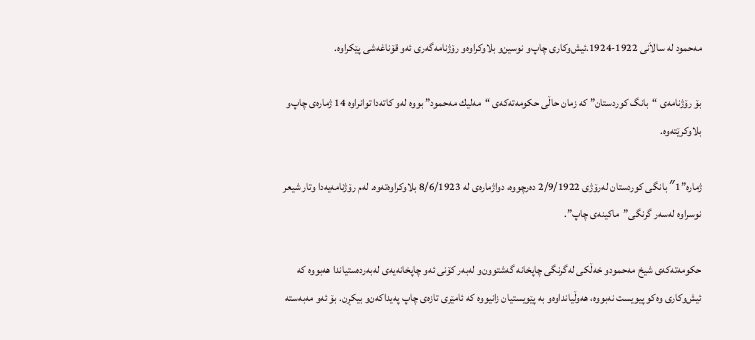مه‌حمود له‌ سالاَنی‌ 1922-1924.ئیش‌وكاری‌ چاپ‌و نوسین‌و بلاوكراوه‌‌و رۆژنامه‌گه‌ری‌ ئه‌و قۆناغه‌شی‌ پێكراوه‌.

بۆ رۆژنامه‌ی‌ “بانگ كوردستان” كه‌ زمان حاڵی‌ حكومه‌ته‌كه‌ی‌ “مه‌لیك مه‌حمود” بووه‌ له‌و كاته‌دا توانراوه‌ 14 ژماره‌ی‌ چاپ‌و بلاوكرێته‌وه‌.

ژماره‌”1″ بانگی‌ كوردستان له‌رۆژی‌ 2/9/1922 ده‌رچووه‌، دواژماره‌ی‌ له‌ 8/6/1923 بلاوكراوه‌ته‌وه‌. له‌م رۆژنامه‌یه‌دا وتار شیعر نوسراوه‌ له‌سه‌ر گرنگی‌”ماكینه‌ی‌ چاپ”.

حكومه‌ته‌كه‌ی‌ شیخ مه‌حمود‌و خه‌ڵكی‌ له‌گرنگی‌ چاپخانه‌ گه‌شتوون‌و له‌به‌ر كۆنی‌ ئه‌و چاپخانه‌یه‌ی‌ له‌به‌رده‌ستیاندا هه‌بووه‌ كه‌ ئیش‌وكاری‌ وه‌كو پیویست نه‌بووه‌، هه‌وڵیانداوه‌‌و به‌ پێویستیان زانیووه‌‌ كه‌ ئامێری‌ تازه‌ی‌ چاپ په‌یداكه‌ن‌و بیكڕن. بۆ ئه‌و مه‌به‌سته‌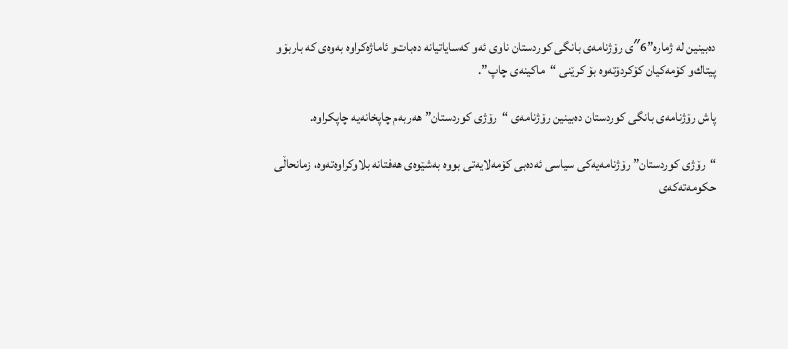ده‌بینین له‌ ژماره‌”6″ی‌ رۆژنامه‌ی‌ بانگی‌ كوردستان ناوی‌ ئه‌و كه‌سایاتیانه‌ ده‌بات‌و ئاماژه‌كراوه‌ به‌وه‌ی‌ كه‌ باربۆو پیتاك‌و كۆمه‌كیان كۆكردۆته‌وه‌ بۆ كرێنی‌ “ماكینه‌ی‌ چاپ”.

پاش رۆژنامه‌ی‌ بانگی‌ كوردستان ده‌بینین رۆژنامه‌ی‌ “رۆژی‌ كوردستان” هه‌ربه‌م چاپخانه‌یه‌ چاپكراوه‌.

“رۆژی‌ كوردستان” رۆژنامه‌یه‌كی‌ سیاسی‌ ئه‌ده‌بی‌ كۆمه‌لایه‌تی‌ بووه‌ به‌شێوه‌ی‌ هه‌فتانه‌ بلاوكراوه‌ته‌وه‌، زمانحاڵی‌ حكومه‌ته‌كه‌ی‌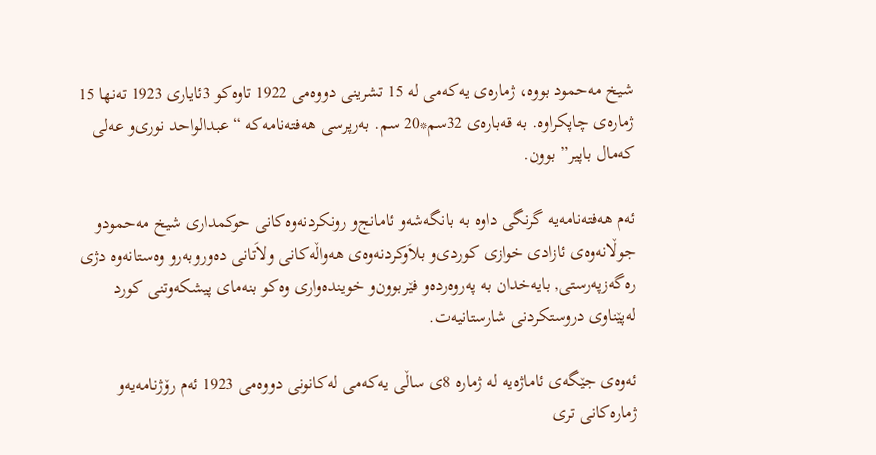شیخ مه‌حمود بووه‌، ژماره‌ی‌ یه‌كه‌می‌ له‌ 15 تشرینی‌ دووه‌می‌ 1922 تاوه‌كو 3ئایاری‌ 1923 ته‌نها 15 ژماره‌ی‌ چاپكراوه‌. به‌ قه‌باره‌ی‌ 32سم*20 سم. به‌رپرسی‌ هه‌فته‌نامه‌كه‌ “عبدالواحد نوری‌‌و عه‌لی‌ كه‌مال باپیر” بوون.

ئه‌م هه‌فته‌نامه‌یه‌ گرنگی‌ داوه‌ به‌ بانگه‌شه‌و ئامانج‌و رونكردنه‌وه‌كانی‌ حوكمداری‌ شیخ مه‌حمود‌و جوڵانه‌وه‌ی‌ ئازادی‌ خوازی‌ كوردی‌‌و بلاَوكردنه‌وه‌ی‌ هه‌واڵه‌كانی‌ ولاَتانی‌ ده‌وروبه‌ر‌و وه‌ستانه‌وه‌ دژی‌ ره‌گه‌زپه‌رستی‌, بایه‌خدان به‌ په‌روه‌رده‌و فێربوون‌و خوینده‌واری‌ وه‌كو بنه‌مای‌ پیشكه‌وتنی‌ كورد له‌پێناوی‌ دروستكردنی‌ شارستانیه‌ت.

ئه‌وه‌ی‌ جێگه‌ی‌ ئاماژه‌یه‌ له‌ ژماره‌ 8ی‌ ساڵی‌ یه‌كه‌می‌ له‌كانونی‌ دووه‌می‌ 1923 ئه‌م رۆژنامه‌یه‌‌و ژماره‌كانی‌ تری‌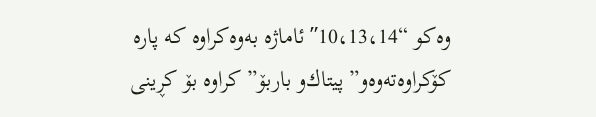وه‌كو “10،13،14″ ئاماژه‌ به‌وه‌كراوه‌ كه‌ پاره‌ كۆكراوه‌ته‌وه‌‌و”پیتاك‌و باربۆ” كراوه‌ بۆ كڕینی‌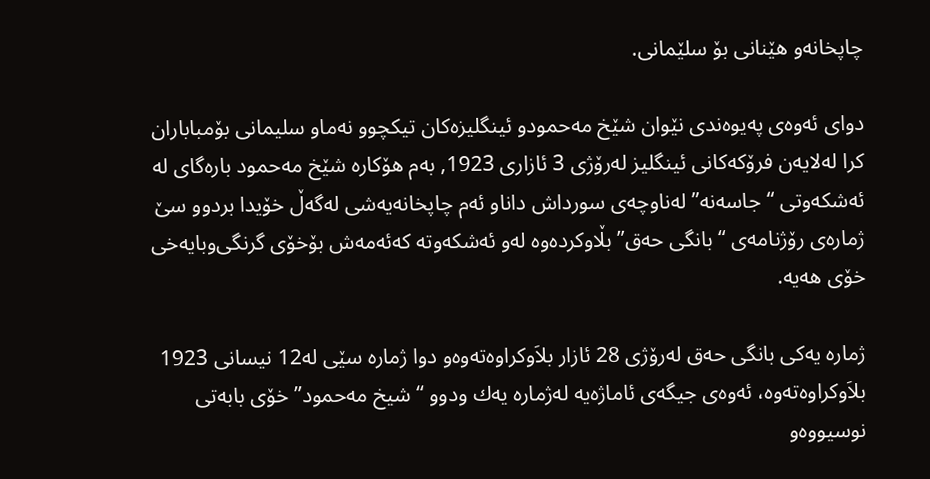چاپخانه‌‌و هێنانی‌ بۆ سلێمانی‌.

دوای‌ ئه‌وه‌ی‌ په‌یوه‌ندی‌ نێوان شێخ مه‌حمود‌و ئینگلیزه‌كان تیكچوو نه‌ما‌و سلیمانی‌ بۆمباباران كرا له‌لایه‌ن فرۆكه‌كانی‌ ئینگلیز له‌رۆژی‌ 3 ئازاری‌ 1923, به‌م هۆكاره‌ شێخ مه‌حمود باره‌گای‌ له‌ ئه‌شكه‌وتی‌ “جاسه‌نه‌” له‌ناوچه‌ی‌ سورداش داناو ئه‌م چاپخانه‌یه‌شی‌ له‌گه‌ڵ خۆیدا بردوو سێ‌ ژماره‌ی‌ رۆژنامه‌ی‌ “بانگی‌ حه‌ق” بڵاوكرده‌وه‌ له‌و ئه‌شكه‌وته‌ كه‌ئه‌مه‌ش بۆخۆی‌ گرنگی‌‌وبایه‌خی‌ خۆی‌ هه‌یه‌.

ژماره‌ یه‌كی‌ بانگی‌ حه‌ق له‌رۆژی‌ 28 ئازار بلاَوكراوه‌ته‌وه‌‌و دوا ژماره‌ سێی‌ له‌12 نیسانی‌ 1923 بلاَوكراوه‌ته‌وه‌، ئه‌وه‌ی‌ جیگه‌ی‌ ئاماژه‌یه‌ له‌ژماره‌ یه‌ك ‌ودوو “شیخ مه‌حمود” خۆی‌ بابه‌تی‌ نوسیووه‌‌و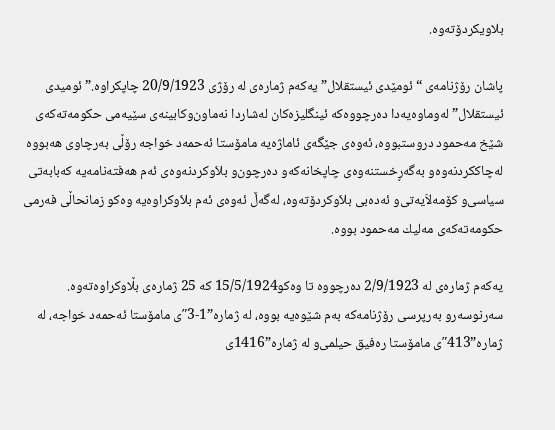بلاویكردۆته‌وه‌.

پاشان رۆژنامه‌ی‌ “ئومێدی‌ ئیستقلال” یه‌كه‌م ژماره‌ی‌ له‌ رۆژی‌ 20/9/1923 چاپكراوه‌.”ئومیدی‌ ئیستقلال” له‌وماوه‌یه‌دا ده‌رچووه‌كه‌ ئینگلیزه‌كان له‌شاردا نه‌ماون‌وكابینه‌ی‌ سێیه‌می‌ حكومه‌ته‌كه‌ی‌ شێخ مه‌حمود دروستبووه‌، ئه‌وه‌ی‌ جێگه‌ی‌ ئاماژه‌یه‌ مامۆستا ئه‌حمه‌د خواجه‌ رۆڵی‌ به‌رچاوی‌ هه‌بووه‌ له‌چاككردنه‌وه‌‌و به‌گه‌ڕخستنه‌وه‌ی‌ چاپخانه‌كه‌و ده‌رچون‌و بلاَوكردنه‌وه‌ی‌ ئه‌م هه‌فته‌نامه‌یه‌ كه‌بابه‌تی‌ سیاسی‌‌و كۆمه‌لاَیه‌تی‌‌و ئه‌ده‌بی‌ بلاَوكردۆته‌وه‌، له‌گه‌ڵ ئه‌وه‌ی‌ ئه‌م بلاَوكراوه‌یه‌ وه‌كو زمانحاڵی‌ فه‌رمی‌ حكومه‌ته‌كه‌ی‌ مه‌لیك مه‌حمود بووه‌.

یه‌كه‌م ژماره‌ی‌ له‌ 2/9/1923 ده‌رچووه‌ تا وه‌كو15/5/1924 كه‌ 25 ژماره‌ی‌ بڵاوكراوه‌ته‌وه‌. سه‌رنوسه‌رو به‌رپرسی‌ رۆژنامه‌كه‌ به‌م شێوه‌یه‌ بووه‌، له‌ ژماره‌”1-3″ی‌ مامۆستا ئه‌حمه‌د خواجه‌، له‌ ژماره‌”413″ی‌ مامۆستا ره‌فیق حیلمی‌‌و له‌ ژماره‌”1416ی‌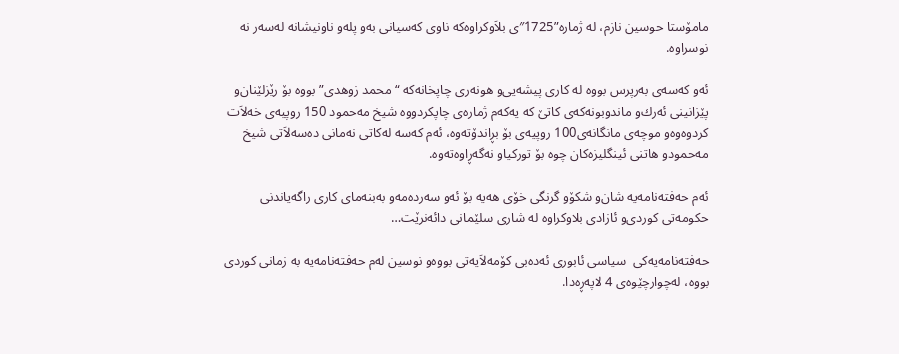مامۆستا حوسین نازم، له‌ ژماره‌”1725″ی‌ بلاَوكراوه‌كه‌ ناوی‌ كه‌سیانی‌ به‌و پله‌‌و ناونیشانه‌ له‌سه‌ر نه‌ نوسراوه‌.

ئه‌و كه‌سه‌ی‌ به‌رپرس بووه‌ له‌ كاری‌ پیشه‌یی‌‌و هونه‌ری‌ چاپخانه‌كه‌ “محمد زوهدی‌” بووه‌ بۆ رێزلێنان‌و پێزانینی‌ ئه‌رك‌و ماندوبونه‌كه‌ی‌ كاتێ كه‌ یه‌كه‌م ژماره‌ی‌ چاپكردووه‌ شیخ مه‌حمود 150 روپیه‌ی‌ خه‌لاَت كردوه‌وه‌‌و موچه‌ی‌ مانگانه‌ی‌100 روپیه‌ی‌ بۆ بڕاندۆته‌وه‌، ئه‌م كه‌سه‌ له‌كاتی‌ نه‌مانی‌ ده‌سه‌لاَتی‌ شیخ مه‌حمود‌و هاتنی‌ ئینگلیزه‌كان چوه‌ بۆ توركیاو نه‌گه‌ڕاوه‌ته‌وه‌.

ئه‌م حه‌فته‌نامه‌یه‌ شان‌و شكۆو گرنگی‌ خۆی‌ هه‌یه‌ بۆ ئه‌و سه‌رده‌مه‌و به‌بنه‌مای‌ كاری‌ راگه‌یاندنی‌ حكومه‌تی‌ كوردی‌‌و ئازادی‌ بلاوكراوه‌ له‌ شاری‌ سلێمانی‌ دائه‌نرێت…

حه‌فته‌نامه‌یه‌كی‌  سیاسی‌ ئابوری‌ ئه‌ده‌بی‌ كۆمه‌لاَیه‌تی‌ بووه‌‌و نوسین له‌م حه‌فته‌نامه‌یه‌ به‌ زمانی‌ كوردی‌ بووه‌، له‌چوارچێوه‌ی‌ 4 لاپه‌ڕه‌دا.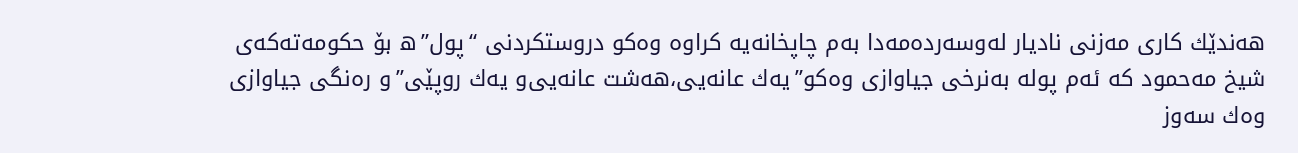هه‌ندێك كاری‌ مه‌زنی‌ نادیار له‌وسه‌رده‌مه‌دا به‌م چاپخانه‌یه‌ كراوه‌ وه‌كو دروستكردنی‌ “پول”ه‌ بۆ حكومه‌ته‌كه‌ی‌ شیخ مه‌حمود كه‌ ئه‌م پوله‌ به‌نرخی‌ جیاوازی‌ وه‌كو”یه‌ك عانه‌یی‌،هه‌شت عانه‌یی‌‌و یه‌ك روپێی‌”و ره‌نگی‌ جیاوازی‌ وه‌ك سه‌وز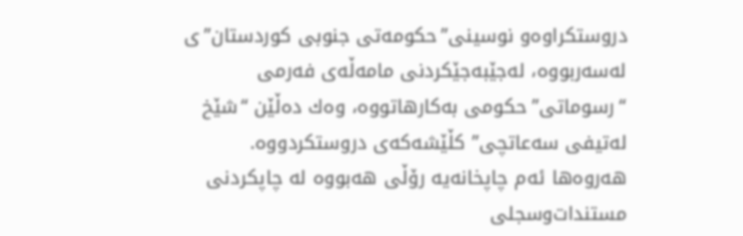دروستكراوه‌‌و نوسینی‌”حكومه‌تی‌ جنوبی‌ كوردستان”ی‌ له‌سه‌ربووه‌، له‌جێبه‌جێكردنی‌ مامه‌ڵه‌ی‌ فه‌رمی‌ “رسوماتی‌”حكومی‌ به‌كارهاتووه‌، وه‌ك ده‌ڵێن “شێخ له‌تیفی‌ سه‌عاتچی‌” كڵێشه‌كه‌ی‌ دروستكردووه‌. هه‌روه‌ها ئه‌م چاپخانه‌یه‌ رۆڵی‌ هه‌بووه‌ له‌ چاپكردنی‌ مستندات‌وسجلی‌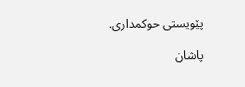پێویستی‌ حوكمداری‌.

پاشان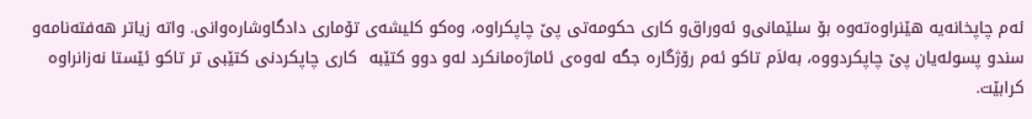ئه‌م چاپخانه‌یه‌ هێنراوه‌ته‌وه‌ بۆ سلێمانی‌‌و ئه‌وراق‌و كاری‌ حكومه‌تی‌ پێ‌ چاپكراوه‌، وه‌كو كلیشه‌ی‌ تۆماری‌ دادگا‌وشاره‌وانی‌. واته‌ زیاتر هه‌فته‌نامه‌و سندو پسوله‌یان پێ چاپكردووه‌، به‌لاَم تاكو ئه‌م رۆژگاره‌ جگه‌ له‌وه‌ی‌ ئاماژه‌مانكرد له‌و دوو كتێبه‌  كاری‌ چاپكردنی‌ كتێبی‌ تر تاكو ئێستا نه‌زانراوه‌ كرابێت.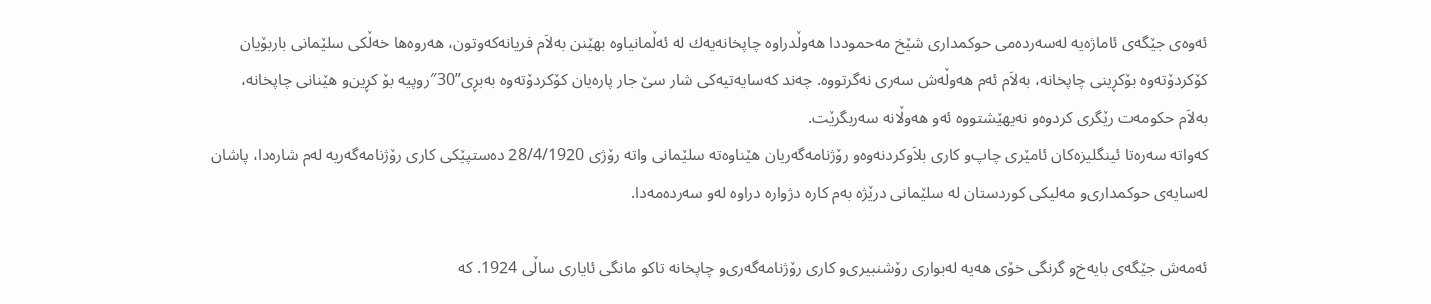ئه‌وه‌ی‌ جێگه‌ی‌ ئاماژه‌یه‌ له‌سه‌رده‌می‌ حوكمداری‌ شێخ مه‌حموددا هه‌وڵدراوه‌ چاپخانه‌یه‌ك له‌ ئه‌ڵمانیاوه‌ بهێنن به‌لاَم فریانه‌كه‌وتون، هه‌روه‌ها خه‌ڵكی‌ سلێمانی‌ باربۆیان كۆكردۆته‌وه‌ بۆكڕینی‌ چاپخانه‌، به‌لاَم ئه‌م هه‌وڵه‌ش سه‌ری‌ نه‌گرتووه‌. چه‌ند كه‌سایه‌تیه‌كی‌ شار سێ‌ جار پاره‌یان كۆكردۆته‌وه‌ به‌بڕی‌”30″روپیه‌ بۆ كڕین‌و هێنانی‌ چاپخانه‌، به‌لاَم حكومه‌ت رێگری كردوه‌‌و نه‌یهێشتووه‌ ئه‌و هه‌وڵانه‌ سه‌ربگرێت.
كه‌واته‌ سه‌ره‌تا ئینگلیزه‌كان ئامێری‌ چاپ‌و كاری‌ بلاَوكردنه‌وه‌‌و رۆژنامه‌گه‌ریان هێناوه‌ته‌ سلێمانی‌ واته‌ رۆژی‌ 28/4/1920 ده‌ستپێكی‌ كاری‌ رۆژنامه‌گه‌ریه‌ له‌م شاره‌دا، پاشان له‌سایه‌ی‌ حوكمداری‌‌و مه‌لیكی‌ كوردستان له‌ سلێمانی‌ درێژه‌ به‌م كاره‌ دژواره‌ دراوه‌ له‌و سه‌رده‌مه‌دا.

ئه‌مه‌ش جێگه‌ی‌ بایه‌خ‌و گرنگی‌ خۆی‌ هه‌یه‌ له‌بواری‌ رۆشنبیری‌‌و كاری‌ رۆژنامه‌گه‌ری‌‌و چاپخانه‌ تاكو مانگی‌ ئایاری‌ ساڵی‌ 1924. كه‌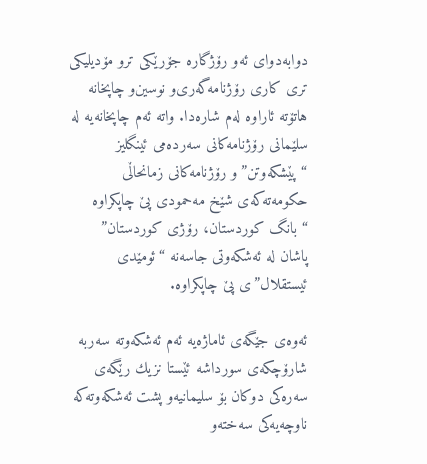دوابه‌دوای‌ ئه‌و رۆژگاره‌ جۆرێكی‌ تر‌و مۆدیلیكی‌ تری‌ كاری‌ رۆژنامه‌گه‌ری‌‌و نوسین‌و چاپخانه‌ هاتۆته‌ ئاراوه‌ له‌م شاره‌دا. واته‌ ئه‌م چاپخانه‌یه‌ له‌ سلێمانی‌ رۆژنامه‌كانی‌ سه‌رده‌می‌ ئینگلیز “پێشكه‌وتن”و رۆژنامه‌كانی‌ زمانحاڵی‌ حكومه‌ته‌كه‌ی‌ شێخ مه‌حمودی‌ پێ چاپكراوه‌ “بانگ كوردستان، رۆژی‌ كوردستان” پاشان له‌ ئه‌شكه‌وتی‌ جاسه‌نە “ئومێدی‌ ئیستقلال”ی‌ پێ چاپكراوه‌.

ئه‌وه‌ی‌ جێگه‌ی‌ ئاماژه‌یه‌ ئه‌م ئه‌شكه‌وته‌ سه‌ربه‌ شارۆچكه‌ی‌ سورداشه‌ ئێستا نزیك رێگه‌ی‌ سه‌ره‌كی‌ دوكان بۆ سلیمانیه‌‌و پشت ئه‌شكه‌وته‌كه‌ ناوچه‌یه‌كی‌ سه‌خته‌‌و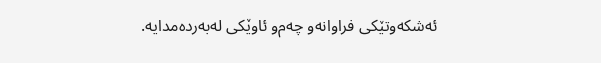ئه‌شكه‌وتێكی‌ فراوانه‌و چه‌م‌و ئاوێكی‌ له‌به‌رده‌مدایه‌.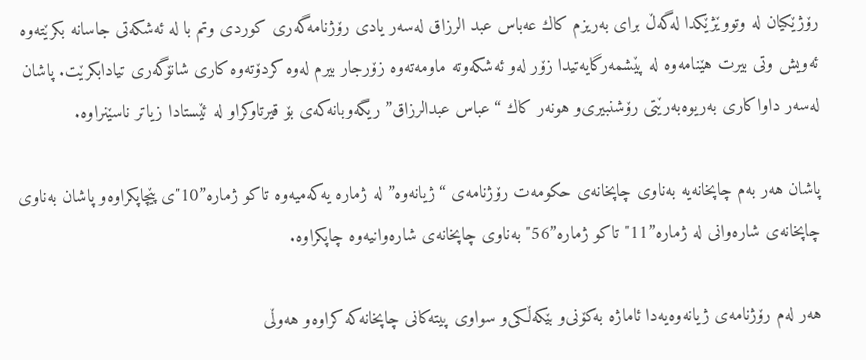رۆژێكیان له‌ وتووێژێكدا له‌گه‌ڵ برای‌ به‌ریزم كاك عه‌باس عبد الرزاق له‌سه‌ر یادی‌ رۆژنامەگه‌ری‌ كوردی‌ وتم با له‌ ئه‌شكه‌تی‌ جاسانه‌ بكرێته‌وه‌ ئه‌ویش وتی‌ بیرت هێنامه‌وه‌ له‌ پێشمه‌رگایه‌تیدا زۆر له‌و ئه‌شكه‌وته‌ ماومه‌ته‌وه‌ زۆرجار بیرم له‌وه‌ كردۆته‌وه‌ كاری‌ شانۆگه‌ری‌ تیادابكرێت. پاشان  له‌سه‌ر داواكاری‌ به‌ریوه‌به‌رێتی‌ رۆشنبیری‌‌و هونه‌ر كاك “عباس عبدالرزاق” ریگه‌وبانه‌كه‌ی‌ بۆ قیرتاوكراو له‌ ئێستادا زیاتر ناسێنراوه‌.

پاشان هه‌ر به‌م چاپخانه‌یه‌ به‌ناوی‌ چاپخانه‌ی‌ حكومه‌ت رۆژنامه‌ی‌ “ژیانه‌وه‌” له‌ ژماره‌ یه‌كه‌میه‌وه‌ تاكو ژماره‌”10″ی‌ پێچاپكراوه‌‌و پاشان به‌ناوی‌ چاپخانه‌ی‌ شاره‌وانی‌ له‌ ژماره‌”11″ تاكو ژماره‌”56″ به‌ناوی‌ چاپخانه‌ی‌ شاره‌وانیه‌وه‌ چاپكراوه‌.

هه‌ر له‌م رۆژنامه‌ی‌ ژیانه‌وه‌یه‌دا ئاماژه‌ به‌كۆنی‌‌و بێكه‌ڵكی‌‌و سواوی‌ پیته‌كانی‌ چاپخانه‌كه‌ كراوه‌‌و هه‌وڵی‌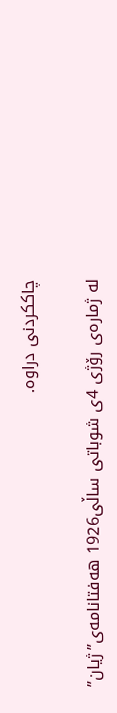چاككردنی‌ دراوه‌.

له‌ ژماره‌ی‌ رۆژی‌ 4ی‌ شوباتی‌ ساڵی‌1926 هه‌فتانامه‌ی‌”ژیان”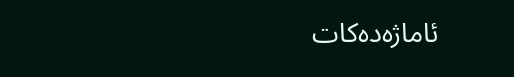ئاماژه‌ده‌كات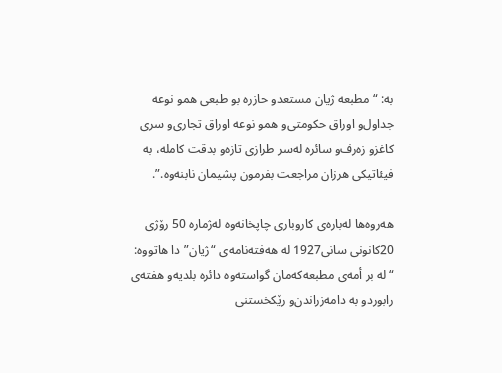به‌: “مطبعه‌ ژیان مستعد‌و حازره‌ بو طبعی‌ همو نوعه‌ جداول‌و اوراق حكومتی‌‌و همو نوعه‌ اوراق تجاری‌‌و سری‌ كاغز‌و زه‌رف‌و سائره‌ له‌سر طرازی‌ تازه‌‌و بدقت كامله‌، به‌ فیئاتیكی‌ هرزان مراجعت بفرمون پشیمان نابنه‌وه‌.”.

هه‌روه‌ها له‌باره‌ی‌ كاروباری‌ چاپخانه‌وه‌ له‌ژماره‌ 50 رۆژی‌ 20كانونی‌ سانی‌1927 له‌ هه‌فته‌نامه‌ی‌ “ژیان”دا هاتووه‌: “له‌ بر أمه‌ی‌ مطبعه‌كه‌مان گواسته‌وه‌ دائره‌ بلدیه‌‌و هفته‌ی‌ رابوردو به‌ دامه‌زراندن‌و رێكخستنی‌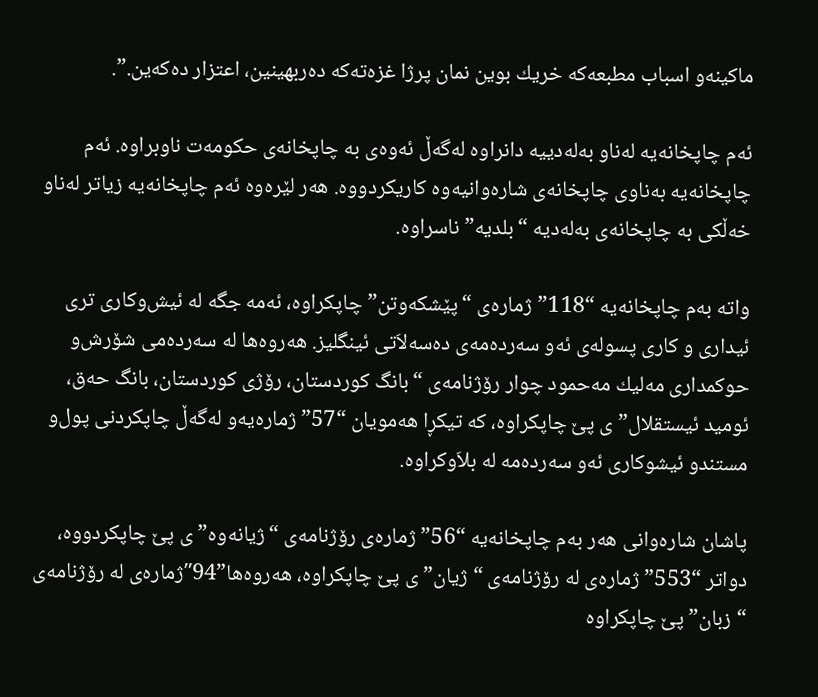ماكینه‌و اسباب مطبعه‌كه‌ خریك بوین نمان پرژا غزه‌ته‌كه‌ ده‌ربهینین، اعتزار ده‌كه‌ین.”.

ئه‌م چاپخانه‌یه‌ له‌ناو به‌له‌دییه‌ دانراوه‌ له‌گه‌ڵ ئه‌وه‌ی‌ به‌ چاپخانه‌ی‌ حكومه‌ت ناوبراوه‌. ئه‌م چاپخانه‌یه‌ به‌ناوی‌ چاپخانه‌ی‌ شاره‌وانیه‌وه‌ كاریكردووه‌. هه‌ر لێره‌وه‌ ئه‌م چاپخانه‌یه‌ زیاتر له‌ناو خه‌ڵكی‌ به‌ چاپخانه‌ی‌ به‌له‌دیه‌ “بلدیه‌” ناسراوه‌.

واته‌ به‌م چاپخانه‌یه‌ “118”ژماره‌ی‌ “پێشكه‌وتن”چاپكراوه‌، ئه‌مه‌ جگه‌ له‌ ئیش‌وكاری‌ تری‌ ئیداری‌ ‌و كاری‌ پسوله‌ی‌ ئه‌و سه‌رده‌مه‌ی‌ ده‌سه‌لاَتی‌ ئینگلیز. هه‌روه‌ها له‌ سه‌رده‌می‌ شۆرش‌و حوكمداری‌ مه‌لیك مه‌حمود چوار رۆژنامه‌ی‌ “بانگ كوردستان، رۆژی‌ كوردستان، بانگ حه‌ق، ئومید ئیستقلال”ی‌ پێ چاپكراوه‌، كه‌ تیكڕا هه‌مویان “57” ژماره‌یه‌و له‌گه‌ڵ چاپكردنی‌ پول‌و مستند‌و ئیشوكاری‌ ئه‌و سه‌رده‌مه‌ له‌ بلاَوكراوه‌.

پاشان شاره‌وانی‌ هه‌ر به‌م چاپخانه‌یه‌ “56” ژماره‌ی‌ رۆژنامه‌ی‌ “ژیانه‌وه‌”ی‌ پێ چاپكردووه‌، دواتر “553” ژماره‌ی‌ له‌ رۆژنامه‌ی‌ “ژیان”ی‌ پێ‌ چاپكراوه‌، هه‌روه‌ها”94″ژماره‌ی‌ له‌ رۆژنامه‌ی‌ “زبان” پێ‌ چاپكراوه‌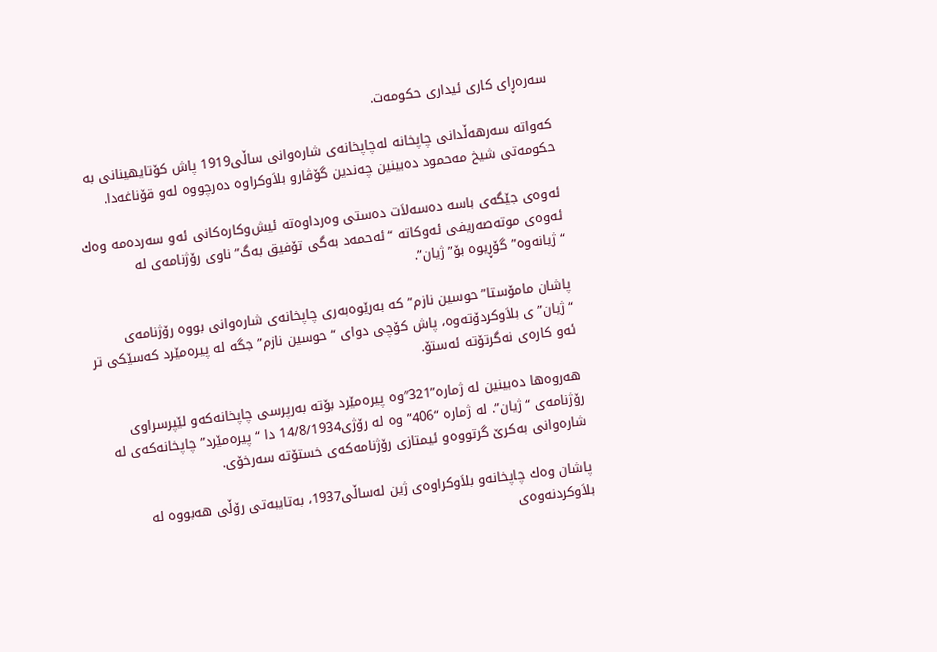سه‌ره‌ڕای‌ كاری‌ ئیداری‌ حكومه‌ت.

كه‌واته‌ سه‌رهه‌ڵدانی‌ چاپخانه‌ له‌چاپخانه‌ی‌ شاره‌وانی‌ ساڵی‌1919 پاش كۆتایهینانی‌ به‌ حكومه‌تی‌ شیخ مه‌حمود ده‌بینین چه‌ندین گۆڤارو بلاَوكراوه‌ ده‌رچووه‌ له‌و قۆناغه‌دا.

ئه‌وه‌ی‌ جێگه‌ی‌ باسه‌ ده‌سه‌لاَت ده‌ستی وه‌رداوه‌ته‌ ئیش‌وكاره‌كانی‌ ئه‌و سه‌رده‌مه‌ وه‌ك ئه‌وه‌ی‌ موته‌صه‌ریفی‌ ئه‌وكاته‌ “ئه‌حمه‌د به‌گی‌ تۆفیق به‌گ” ناوی‌ رۆژنامه‌ی‌ له‌ “ژیانه‌وه‌” گۆڕیوه‌ بۆ”ژیان”.

پاشان مامۆستا”حوسین نازم” كه‌ به‌رێوه‌به‌ری‌ چاپخانه‌ی‌ شاره‌وانی‌ بووه‌ رۆژنامه‌ی‌ “ژیان”ی‌ بلاَوكردۆته‌وه‌، پاش كۆچی‌ دوای‌ “حوسین نازم” جگه‌ له‌ پیره‌مێرد كه‌سێكی‌ تر ئه‌و كاره‌ی‌ نه‌گرتۆته‌ ئه‌ستۆ.

هه‌روه‌ها ده‌بینین له‌ ژماره‌”321″وه‌ پیره‌مێرد بۆته‌ به‌رپرسی‌ چاپخانه‌كه‌و لێپرسراوی‌ رۆژنامه‌ی‌ “ژیان”. له‌ ژماره‌ “406”وه‌ له‌ رۆژی‌14/8/1934 دا “پیره‌مێرد” چاپخانه‌كه‌ی‌ له‌ شاره‌وانی‌ به‌كرێ‌ گرتووه‌‌و ئیمتازی‌ رۆژنامه‌كه‌ی‌ خستۆته‌ سه‌رخۆی‌.

پاشان وه‌ك چاپخانه‌‌و بلاَوكراوه‌ی‌ ژین له‌ساڵی‌1937، به‌تایبه‌تی‌ رۆڵی‌ هه‌بووه‌ له‌ بلاَوكردنه‌وه‌ی‌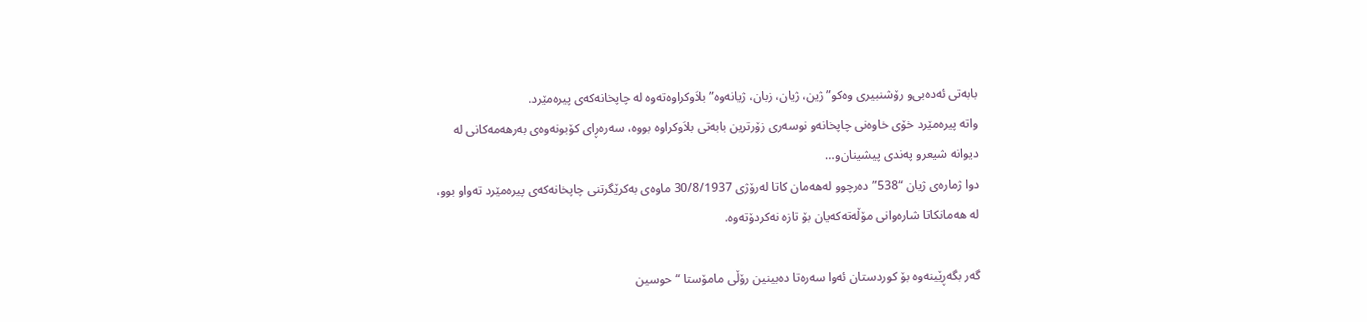بابه‌تی‌ ئه‌ده‌بی‌‌و رۆشنبیری‌ وه‌كو”ژین، ژیان، زبان، ژیانه‌وه‌” بلاَوكراوه‌ته‌وه‌ له‌ چاپخانه‌كه‌ی‌ پیره‌مێرد.
واته‌ پیره‌مێرد خۆی‌ خاوه‌نی‌ چاپخانه‌‌و نوسه‌ری‌ زۆرترین بابه‌تی‌ بلاَوكراوه‌ بووه‌، سه‌ره‌ڕای‌ كۆبونه‌وه‌ی‌ به‌رهه‌مه‌كانی‌ له‌ دیوانه‌ شیعرو په‌ندی‌ پیشینان‌و…
دوا ژماره‌ی‌ ژیان “538”ده‌رچوو له‌هه‌مان كاتا له‌رۆژی‌ 30/8/1937 ماوه‌ی‌ به‌كرێگرتنی‌ چاپخانه‌كه‌ی‌ پیره‌مێرد ته‌واو بوو، له‌ هه‌مانكاتا شاره‌وانی‌ مۆڵه‌ته‌كه‌یان بۆ تازه‌ نه‌كردۆته‌وه‌.

گه‌ر بگه‌ڕێینه‌وه‌ بۆ كوردستان ئه‌وا سه‌ره‌تا ده‌بینین رۆڵی‌ مامۆستا “حوسین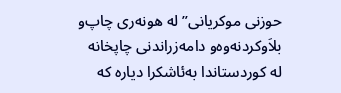حوزنی‌ موكریانی‌” له‌ هونه‌ری‌ چاپ‌و بلاَوكردنه‌وه‌و دامه‌زراندنی‌ چاپخانه‌ له‌ كوردستاندا به‌ئاشكرا دیاره‌ كه‌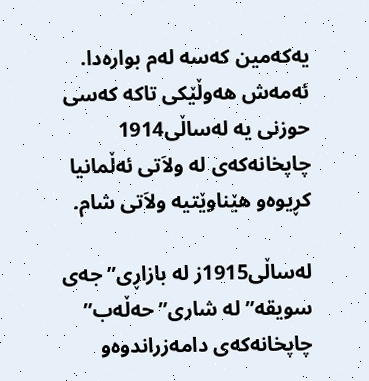یه‌كه‌مین كه‌سه‌ له‌م بواره‌دا. ئه‌مه‌ش هه‌وڵێكی‌ تاكه‌ كه‌سی حوزنی‌ یه‌ له‌ساڵی‌1914 چاپخانه‌كه‌ی‌ له‌ ولاَتی‌ ئه‌ڵمانیا كڕیوه‌و هێناوێتیه‌ ولاَتی شام.

له‌ساڵی‌1915ز له‌ بازاڕی‌”جه‌ی‌ سویقه‌” له‌ شاری‌”حه‌ڵه‌ب” چاپخانه‌كه‌ی‌ دامه‌زراندوه‌و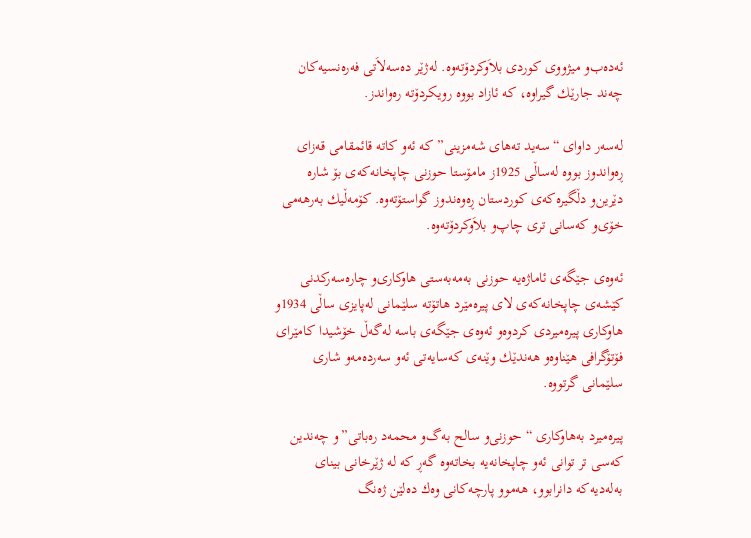ئه‌ده‌ب‌و میژووی‌ كوردی‌ بلاَوكردۆته‌وه‌. له‌ژێر ده‌سه‌لاَتی‌ فه‌ره‌نسیه‌كان چه‌ند جارێك گیراوه‌، كه‌ ئازاد بووه‌ رویكردۆته‌ ره‌واندز.

له‌سه‌ر داوای‌ “سه‌ید ته‌های‌ شه‌مزینی‌” كه‌ ئه‌و كاته‌ قائمقامی‌ قه‌زای‌ ڕه‌واندوز بووه‌ له‌ساڵی‌ 1925ز مامۆستا حوزنی‌ چاپخانه‌كه‌ی‌ بۆ شاره‌ دێرین‌و دڵگیره‌كه‌ی‌ كوردستان ڕه‌وه‌ندوز گواستۆته‌وه‌. كۆمه‌ڵیك به‌رهه‌می‌  خۆی‌و كه‌سانی‌ تری‌ چاپ‌و بلاَوكردۆته‌وه‌.

ئه‌وه‌ی‌ جێگه‌ی‌ ئاماژه‌یه‌ حوزنی‌ به‌مه‌به‌ستی‌ هاوكاری‌‌و چاره‌سه‌ركدنی‌ كێشه‌ی‌ چاپخانه‌كه‌ی‌ لای‌ پیره‌مێرد هاتۆته‌ سلێمانی‌ له‌پایزی‌ ساڵی‌ 1934و هاوكاری‌ پیره‌میردی‌ كردوه‌و ئه‌وه‌ی‌ جێگه‌ی‌ باسه‌ له‌گه‌ڵ خۆشیدا كامێرای‌ فۆتۆگرافی‌ هێناوه‌‌و هه‌ندێك وێنه‌ی‌ كه‌سایه‌تی‌ ئه‌و سه‌رده‌مه‌‌و شاری‌ سلێمانی‌ گرتووه‌.

پیره‌میرد به‌هاوكاری‌ “حوزنی‌‌و سالح به‌گ‌و محمه‌د ره‌باتی‌”و چه‌ندین كه‌سی‌ تر توانی‌ ئه‌و چاپخانه‌یه‌ بخاته‌وه‌ گه‌ڕ كه‌ له‌ ژێرخانی‌ بینای‌ به‌له‌دیه‌كه‌ دانرابوو، هه‌موو پارچه‌كانی‌ وه‌ك ده‌لێن ژه‌نگ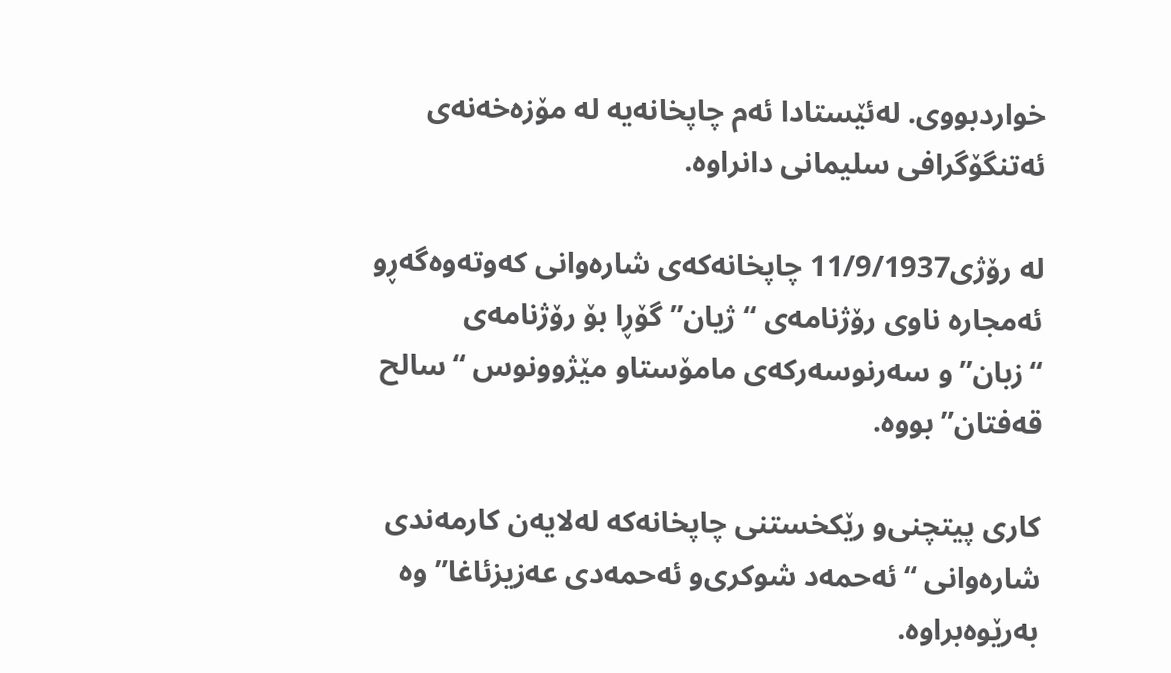خواردبووی‌. له‌ئێستادا ئه‌م چاپخانه‌یه‌ له‌ مۆزه‌خه‌نه‌ی‌ ئه‌تنگۆگرافی‌ سلیمانی دانراوه‌.

له‌ رۆژی‌11/9/1937 چاپخانه‌كه‌ی‌ شاره‌وانی‌ كه‌وته‌وه‌گه‌ڕ‌و ئه‌مجاره‌ ناوی‌ رۆژنامه‌ی‌ “ژیان” گۆڕا بۆ رۆژنامه‌ی‌ “زبان”و سه‌رنوسه‌ركه‌ی‌ مامۆستاو مێژوونوس “سالح قه‌فتان” بووه‌.

كاری‌ پیتچنی‌‌و رێكخستنی‌ چاپخانه‌كه‌ له‌لایه‌ن كارمه‌ندی‌ شاره‌وانی‌ “ئه‌حمه‌د شوكری‌‌و ئه‌حمه‌دی‌ عه‌زیزئاغا”وه‌ به‌رێوه‌براوه‌.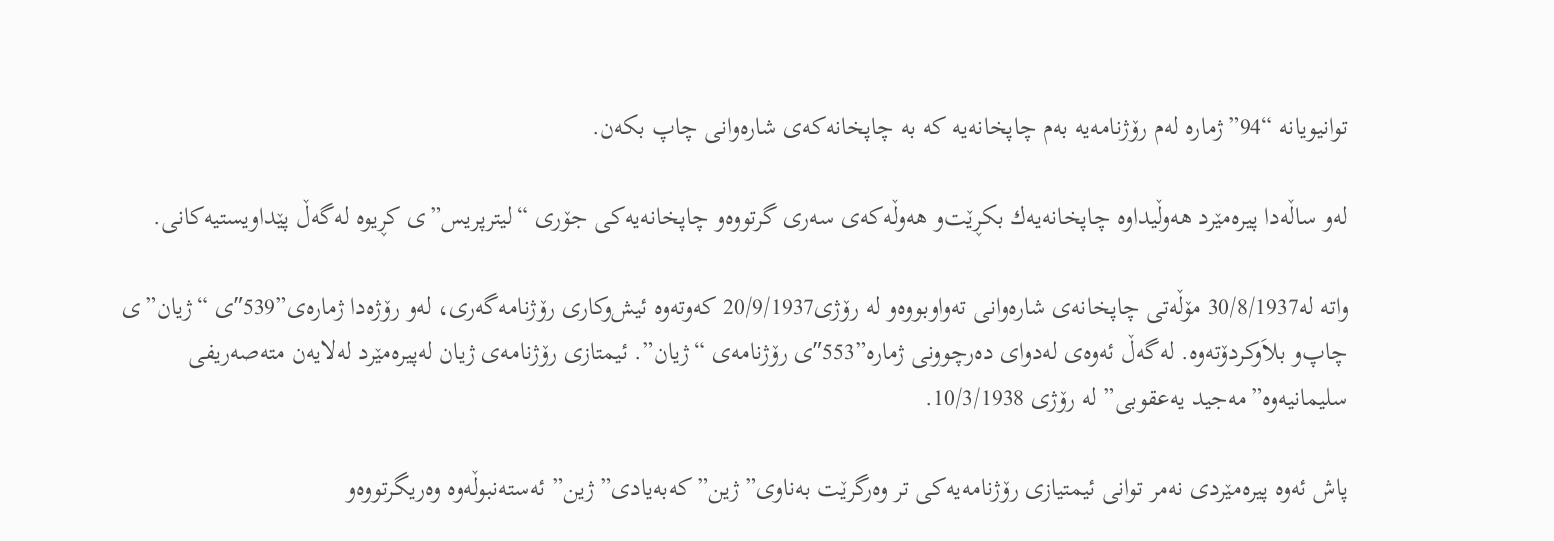توانیویانه‌ “94”ژماره‌ له‌م رۆژنامه‌یه‌ به‌م چاپخانه‌یه‌ كه‌ به‌ چاپخانه‌كه‌ی‌ شاره‌وانی‌ چاپ بكه‌ن.

له‌و ساڵه‌دا پیره‌مێرد هه‌وڵیداوه‌ چاپخانه‌یه‌ك بكڕێت‌و هه‌وڵه‌كه‌ی‌ سه‌ری گرتووه‌‌و چاپخانه‌یه‌كی‌ جۆری‌ “لیترپریس”ی‌ كڕیوه‌ له‌گه‌ڵ پێداویستیه‌كانی‌.

واته‌ له‌30/8/1937 مۆڵه‌تی‌ چاپخانه‌ی‌ شاره‌وانی‌ ته‌واوبووه‌و له‌ رۆژی‌20/9/1937 كه‌وته‌وه‌ ئیش‌وكاری‌ رۆژنامه‌گه‌ری‌، له‌و رۆژه‌دا ژماره‌ی‌”539″ی‌ “ژیان”ی‌ چاپ‌و بلاَوكردۆته‌وه‌. له‌گه‌ڵ ئه‌وه‌ی‌ له‌دوای‌ ده‌رچوونی‌ ژماره‌”553″ی‌ رۆژنامه‌ی‌ “ژیان”. ئیمتازی‌ رۆژنامه‌ی‌ ژیان له‌پیره‌مێرد له‌لایه‌ن مته‌صه‌ریفی‌ سلیمانیه‌وه‌”مه‌جید یه‌عقوبی‌” له‌ رۆژی‌ 10/3/1938.

پاش ئه‌وه‌ پیره‌مێردی‌ نه‌مر توانی‌ ئیمتیازی‌ رۆژنامه‌یه‌كی‌ تر وه‌رگرێت به‌ناوی‌”ژین”كه‌به‌یادی‌”ژین” ئه‌سته‌نبوڵه‌وه‌ وه‌ریگرتووه‌‌و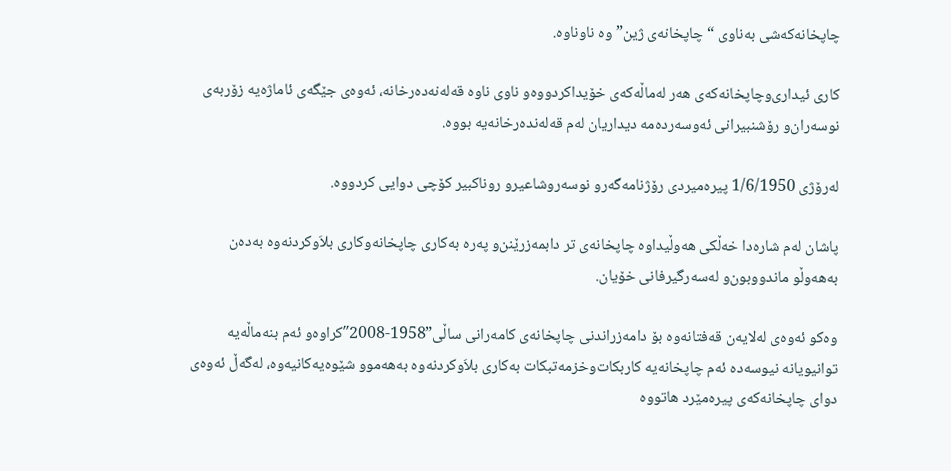چاپخانه‌كه‌شی‌ به‌ناوی‌ “چاپخانه‌ی‌ ژین” وه‌ ناوناوه‌.

كاری‌ ئیداری‌‌وچاپخانه‌كه‌ی‌ هه‌ر له‌ماڵه‌كه‌ی‌ خۆیداكردووه‌‌و ناوی‌ ناوه‌ قه‌له‌نه‌ده‌رخانه‌، ئه‌وه‌ی‌ جێگه‌ی‌ ئاماژه‌یه‌ زۆربه‌ی‌ نوسه‌ران‌و رۆشنبیرانی‌ ئه‌وسه‌رده‌مه‌ دیداریان له‌م قه‌له‌نده‌رخانه‌یه‌ بووه‌.

له‌رۆژی‌ 1/6/1950 پیره‌میردی‌ رۆژنامه‌گه‌رو نوسه‌ر‌وشاعیرو روناكبیر كۆچی‌ دوایی‌ كردووه‌.

پاشان له‌م شاره‌دا خه‌ڵكی‌ هه‌وڵیداوه‌ چاپخانه‌ی‌ تر دابمه‌زرێنن‌و په‌ره‌ به‌كاری‌ چاپخانه‌‌وكاری‌ بلاَوكردنه‌وه‌ به‌ده‌ن به‌هه‌وڵو ماندووبون‌و له‌سه‌رگیرفانی‌ خۆیان.

وه‌كو ئه‌وه‌ی‌ له‌لایه‌ن قه‌فتانه‌وه‌ بۆ دامه‌زراندنی‌ چاپخانه‌ی‌ كامه‌رانی‌ ساڵی‌”1958-2008″كراوه‌‌و ئه‌م بنه‌ماڵه‌یه‌ توانیویانه‌ نیوسه‌ده‌ ئه‌م چاپخانه‌یه‌ كاربكات‌وخزمه‌تبكات به‌كاری‌ بلاَوكردنه‌وه‌ به‌هه‌موو شێوه‌یه‌كانیه‌وه‌، له‌گه‌ڵ ئه‌وه‌ی‌ دوای‌ چاپخانه‌كه‌ی‌ پیره‌مێرد هاتووه‌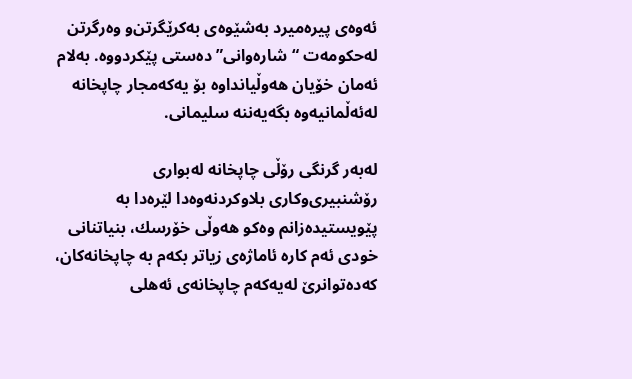ئه‌وه‌ی‌ پیره‌میرد به‌شێوه‌ی‌ به‌كرێگرتن‌و وه‌رگرتن له‌حكومه‌ت “شاره‌وانی‌” ده‌ستی‌ پێكردووه‌. به‌لام ئه‌مان خۆیان هه‌وڵیانداوه‌ بۆ یه‌كه‌مجار چاپخانه‌ له‌ئه‌ڵمانیه‌وه‌ بگه‌یه‌ننه‌ سلیمانی‌.

له‌به‌ر گرنگی‌ رۆڵی‌ چاپخانه‌ له‌بواری‌ رۆشنبیری‌وكاری‌ بلاوكردنه‌وه‌دا لێره‌دا به‌ پێویستیده‌زانم وه‌كو هه‌وڵی‌ خۆرسك، بنیاتنانی‌ خودی‌ ئه‌م كاره‌ ئاماژه‌ی زیاتر بكه‌م به‌ چاپخانه‌كان، كه‌ده‌توانرێ له‌یه‌كه‌م چاپخانه‌ی‌ ئه‌هلی‌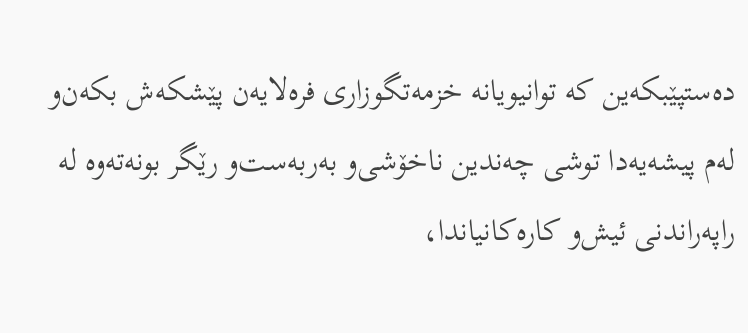ده‌ستپێبكه‌ین كه‌ توانیویانه‌ خزمه‌تگوزاری‌ فره‌لایه‌ن پێشكه‌ش بكه‌ن‌و له‌م پیشه‌یه‌دا توشی‌ چه‌ندین ناخۆشی‌‌و به‌ربه‌ست‌و رێگر بونه‌ته‌وه‌ له‌ راپه‌راندنی‌ ئیش‌و كاره‌كانیاندا،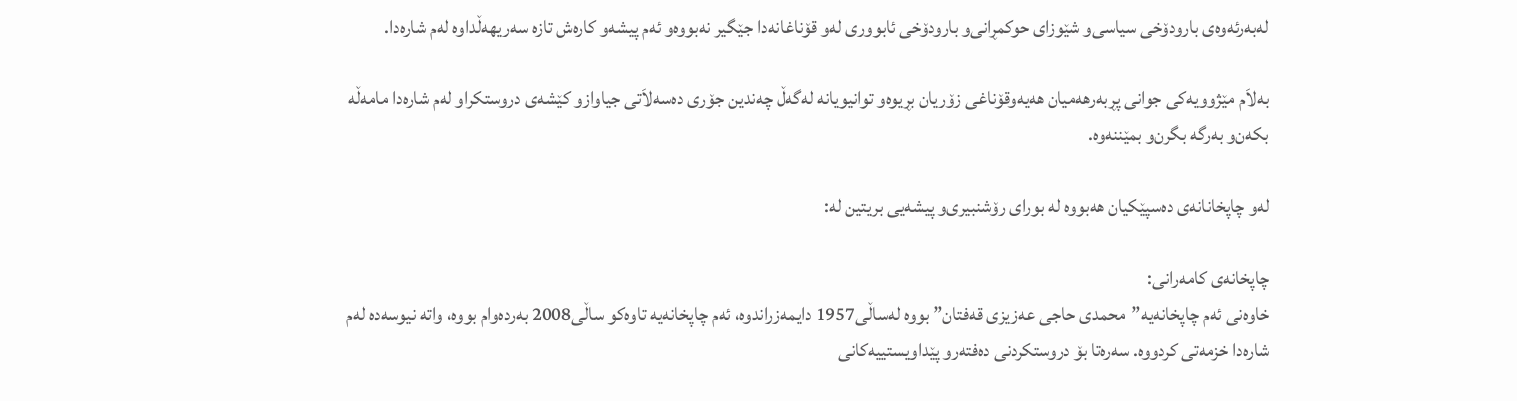له‌به‌رئه‌وه‌ی‌ بارودۆخی‌ سیاسی‌‌و شێوزای‌ حوكمڕانی‌‌و بارودۆخی‌ ئابووری‌ له‌و قۆناغانه‌دا جێگیر نه‌بووه‌‌و ئه‌م پیشه‌و كاره‌ش تازه‌ سه‌ریهه‌ڵداوه‌ له‌م شاره‌دا.

به‌لاَم مێژوویه‌كی‌ جوانی پڕبه‌رهه‌میان هه‌یه‌‌وقۆناغی‌ زۆریان بڕیوه‌و توانیویانه‌ له‌گه‌ڵ چه‌ندین جۆری‌ ده‌سه‌لاَتی‌ جیاواز‌و كێشه‌ی‌ دروستكراو له‌م شاره‌دا مامه‌ڵه‌ بكه‌ن‌و به‌رگه‌ بگرن‌و بمێننه‌وه‌.

له‌و چاپخانانه‌ی‌ ده‌سپێكیان هه‌بووه‌ له‌ بورای‌ رۆشنبیری‌‌و پیشه‌یی‌ بریتین له‌:

چاپخانه‌ی‌ كامه‌رانی‌:
خاوه‌نی‌ ئه‌م چاپخانه‌یه‌”محمدی‌ حاجی‌ عه‌زیزی‌ قه‌فتان” بووه‌ له‌ساڵی‌1957 دایمه‌زراندوه‌، ئه‌م چاپخانه‌یه‌ تاوه‌كو ساڵی‌2008 به‌رده‌وام بووه‌، واته‌ نیوسه‌ده‌ له‌م شاره‌دا خزمه‌تی‌ كردووه‌. سه‌ره‌تا بۆ دروستكردنی‌ ده‌فته‌رو پێداویستییه‌كانی‌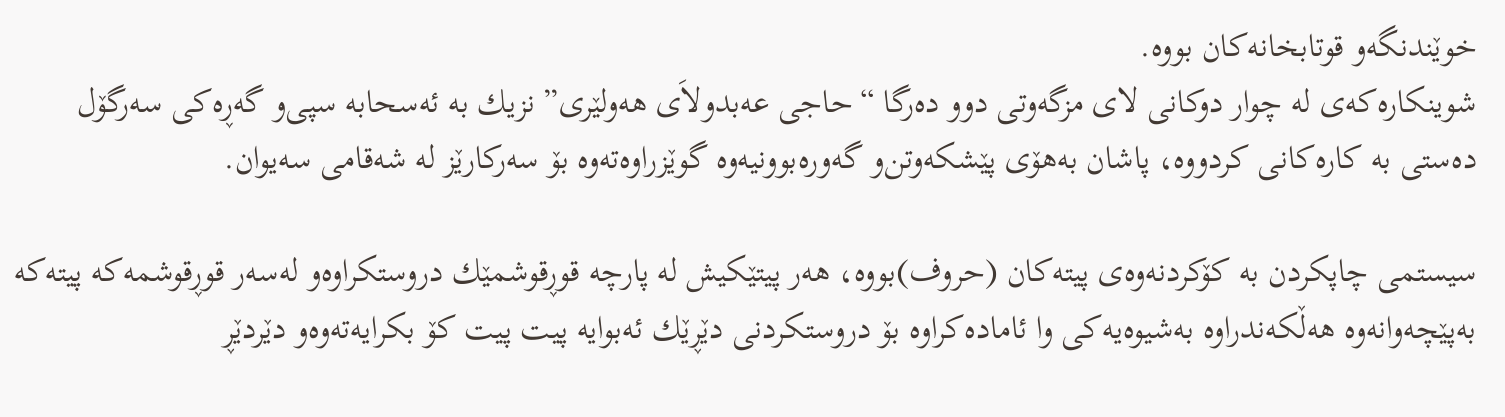خوێندنگه‌و قوتابخانه‌كان بووه‌.
شوینكاره‌كه‌ی‌ له‌ چوار دوكانی‌ لای‌ مزگه‌وتی‌ دوو ده‌رگا “حاجی‌ عه‌بدولاَی‌ هه‌ولێری‌” نزیك به‌ ئه‌سحابه‌ سپی‌‌و گه‌ڕه‌كی‌ سه‌رگۆل ده‌ستی‌ به‌ كاره‌كانی‌ كردووه‌، پاشان به‌هۆی‌ پێشكه‌وتن‌و گه‌وره‌بوونیه‌وه‌ گوێزراوه‌ته‌وه‌ بۆ سه‌ركارێز له‌ شه‌قامی‌ سه‌یوان.

سیستمی‌ چاپكردن به‌ كۆكردنه‌وه‌ی‌ پیته‌كان (حروف)بووه‌، هه‌ر پیتێكیش له‌ پارچه‌ قوڕقوشمێك دروستكراوه‌و له‌سه‌ر قوڕقوشمه‌كه‌ پیته‌كه‌ به‌پێچه‌وانه‌وه‌ هه‌ڵكه‌ندراوه‌ به‌شیوه‌یه‌كی‌ وا ئاماده‌كراوه‌ بۆ دروستكردنی‌ دێڕێك ئه‌بوایه‌ پیت پیت كۆ بكرایه‌ته‌وه‌و دێردێڕ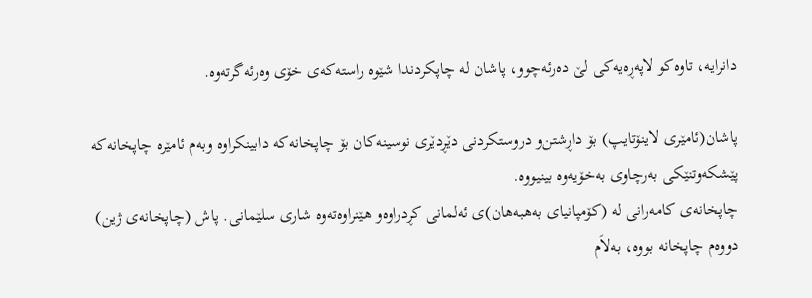دانرایه‌، تاوه‌كو لاپه‌ڕه‌یه‌كی‌ لێ ده‌رئه‌چوو، پاشان له‌ چاپكردندا شێوه‌ راسته‌كه‌ی‌ خۆی‌ وه‌رئه‌گرته‌وه‌.

پاشان(ئامێری‌ لاینۆتایپ) بۆ داڕشتن‌و دروستكردنی‌ دێڕدێری‌ نوسینه‌كان بۆ چاپخانه‌كه‌ دابینكراوه‌ وبه‌م ئامێره‌ چاپخانه‌كه‌ پێشكه‌وتنێكی‌ به‌رچاوی‌ به‌خۆیه‌وه‌ بینیووه‌.
چاپخانه‌ی‌ كامه‌رانی‌ له‌ (كۆمپانیای‌ به‌هبه‌هان)ی‌ ئه‌لمانی‌ كڕدراوه‌و هێنراوه‌ته‌وه‌ شاری‌ سلێمانی‌. پاش (چاپخانه‌ی‌ ژین) دووه‌م چاپخانه‌ بووه‌، به‌لاَم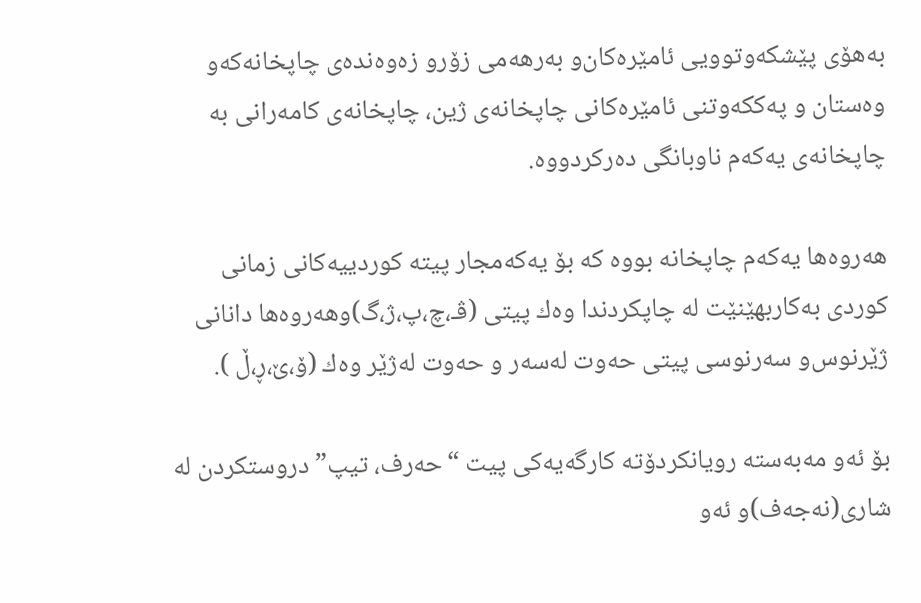به‌هۆی‌ پێشكه‌وتوویی‌ ئامێره‌كان‌و به‌رهه‌می‌ زۆرو زه‌وه‌نده‌ی‌ چاپخانه‌كه‌و وه‌ستان ‌و په‌ككه‌وتنی‌ ئامێره‌كانی‌ چاپخانه‌ی‌ ژین، چاپخانه‌ی‌ كامه‌رانی‌ به‌ چاپخانه‌ی‌ یه‌كه‌م ناوبانگی‌ ده‌ركردووه‌.

هه‌روه‌ها یه‌كه‌م چاپخانه‌ بووه‌ كه‌ بۆ یه‌كه‌مجار پیته‌ كوردییه‌كانی‌ زمانی‌ كوردی به‌كاربهێنێت له‌ چاپكردندا وه‌ك پیتی‌ (ڤـ،چ،پ،ژ،گ)وهه‌روه‌ها دانانی‌ ژێرنوس‌و سه‌رنوسی‌ پیتی‌ حه‌وت له‌سه‌ر و حه‌وت له‌ژێر وه‌ك (ۆ،ێ‌،ڕ،ڵ ).

بۆ ئه‌و مه‌به‌سته‌ رویانكردۆته‌ كارگه‌یه‌كی‌ پیت “حه‌رف، تیپ” دروستكردن له‌ شاری‌(نه‌جه‌ف)و ئه‌و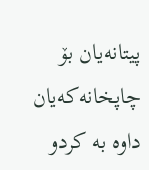پیتانه‌یان بۆ چاپخانه‌كه‌یان داوه‌ به‌ كردو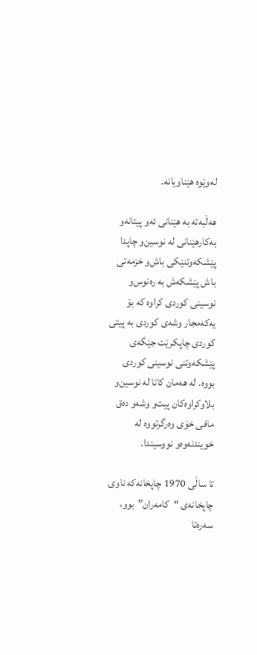له‌وێوه‌ هێناویانه‌.

هه‌ڵبه‌ته‌ به‌ هێنانی‌ ئه‌و پیتانه‌و به‌كارهێنانی‌ له‌ نوسین‌و چاپدا پێشكه‌وتنێكی‌ باش‌و خزمه‌تی‌ باش پێشكه‌ش به‌ ره‌نوس‌و نوسینی‌ كوردی‌ كراوه‌ كه‌ بۆ یه‌كه‌مجار وشه‌ی‌ كوردی‌ به‌ پیتی‌ كوردی‌ چاپكرێت جێگه‌ی‌ پێشكه‌وتنی‌ نوسینی‌ كوردی‌ بووه‌. له‌ هه‌مان كاتا له‌ نوسین‌و بلاوكراوه‌كان پیت‌و وشه‌‌و ده‌ق مافی‌ خۆی‌ وه‌رگرتووه‌ له‌ خویندنه‌وه‌‌و نووسیندا.

تا ساڵی‌ 1970 چاپخانه‌كه‌ ناوی‌ چاپخانه‌ی‌ “كامه‌ران”بوو، سه‌ره‌تا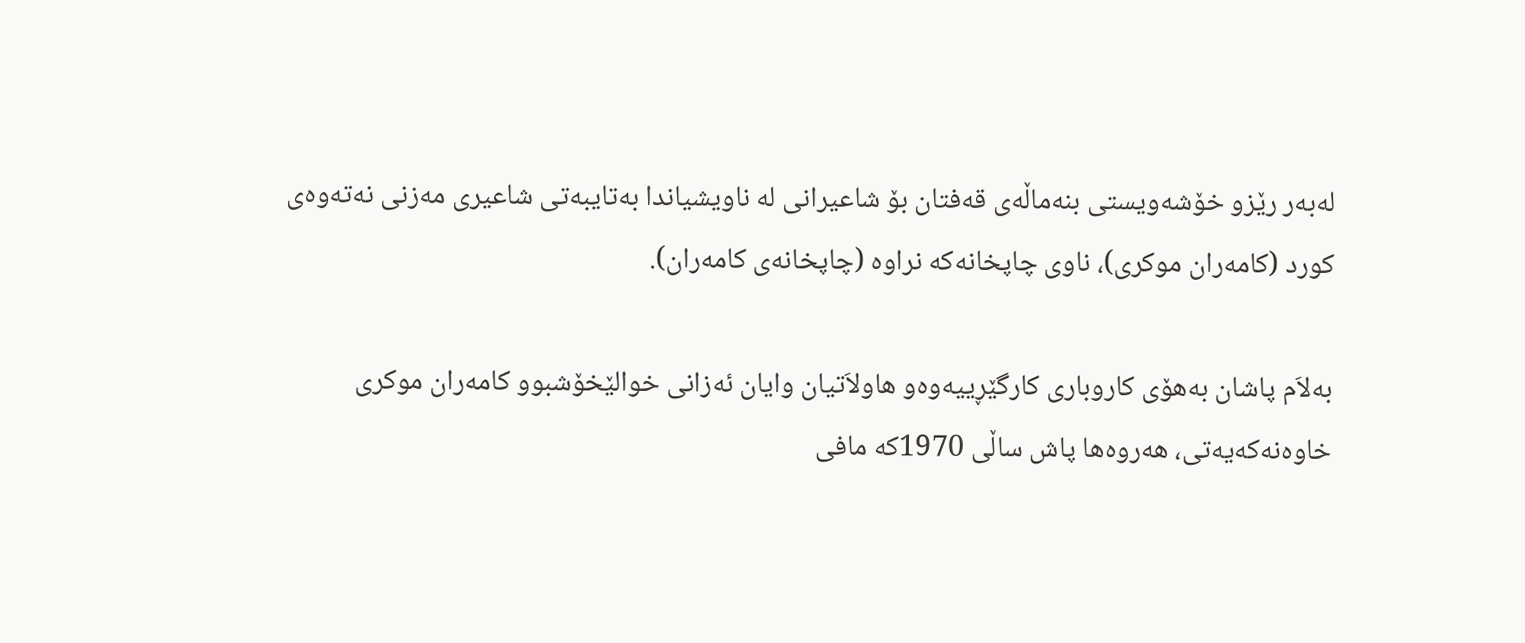له‌به‌ر رێزو خۆشه‌ویستی‌ بنه‌ماڵه‌ی‌ قه‌فتان بۆ شاعیرانی له‌ ناویشیاندا به‌تایبه‌تی‌ شاعیری‌ مه‌زنی‌ نه‌ته‌وه‌ی‌ كورد (كامه‌ران موكری‌)، ناوی‌ چاپخانه‌كه‌ نراوه‌ (چاپخانه‌ی‌ كامه‌ران).

به‌لاَم پاشان به‌هۆی‌ كاروباری‌ كارگێڕییه‌وه‌و هاولاَتیان وایان ئه‌زانی‌ خوالێخۆشبوو كامه‌ران موكری‌ خاوه‌نه‌كه‌یه‌تی‌، هه‌روه‌ها پاش ساڵی‌ 1970كه‌ مافی‌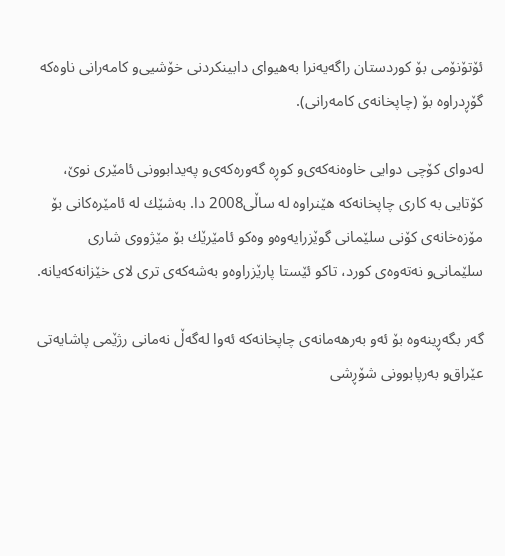ئۆتۆنۆمی‌ بۆ كوردستان راگه‌یه‌نرا به‌هیوای‌ دابینكردنی‌ خۆشیی‌‌و كامه‌رانی‌ ناوه‌كه‌ گۆڕدراوه‌ بۆ (چاپخانه‌ی‌ كامه‌رانی‌).

له‌دوای‌ كۆچی دوایی‌ خاوه‌نه‌كه‌ی‌‌و كوڕه‌ گه‌وره‌كه‌ی‌‌و په‌یدابوونی‌ ئامێری‌ نوێ‌، كۆتایی‌ به‌ كاری‌ چاپخانه‌كه‌ هێنراوه‌ له‌ ساڵی‌2008 دا. به‌شێك له‌ ئامێره‌كانی‌ بۆ مۆزه‌خانه‌ی‌ كۆنی‌ سلێمانی‌ گوێزرایه‌وه‌و وه‌كو ئامێرێك بۆ مێژووی‌ شاری‌ سلێمانی‌‌و نه‌ته‌وه‌ی‌ كورد، تاكو ئێستا پارێزراوه‌و به‌شه‌كه‌ی‌ تری‌ لای‌ خێزانه‌كه‌یانه‌.

گه‌ر بگه‌ڕینه‌وه‌ بۆ ئه‌و به‌رهه‌مانه‌ی‌ چاپخانه‌كه‌ ئه‌وا له‌گه‌ڵ نه‌مانی‌ رژێمی‌ پاشایه‌تی‌ عێراق‌و به‌رپابوونی‌ شۆڕشی‌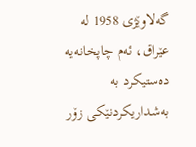گه‌لاوێژی‌ 1958 له‌ عێراق، ئه‌م چاپخانه‌یه‌ ده‌ستیكرد به‌ به‌شداریكردنێكی‌ زۆر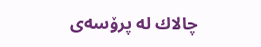چالاك له‌ پرۆسه‌ی‌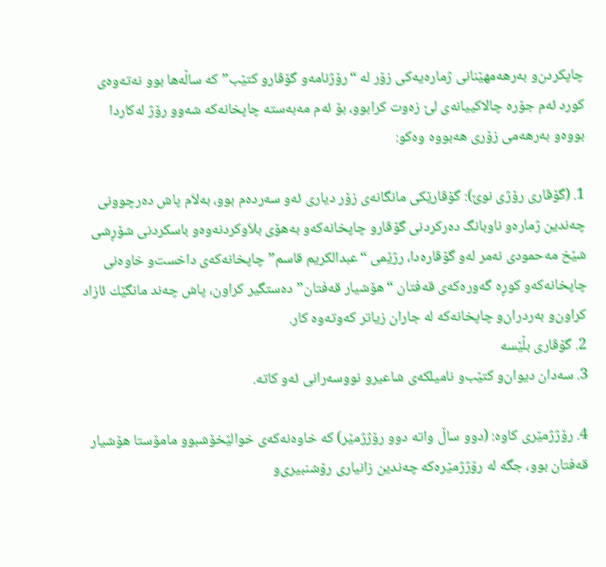چاپكردن‌و به‌رهه‌مهێنانی‌ ژماره‌یه‌كی‌ زۆر له‌ “رۆژنامه‌‌و گۆڤارو كتێب” كه‌ ساڵه‌ها بوو نه‌ته‌وه‌ی‌ كورد ئه‌م جۆره‌ چالاكییانه‌ی‌ لێ زه‌وت كرابوو، بۆ ئه‌م مه‌به‌سته‌ چاپخانه‌كه‌ شه‌وو رۆژ له‌كاردا بووه‌و به‌رهه‌می‌ زۆری‌ هه‌بووه‌ وه‌كو:

1. (گۆڤاری‌ رۆژی‌ نوێ‌): گۆڤارێكی‌ مانگانه‌ی‌ زۆر دیاری‌ ئه‌و سه‌رده‌م بوو، به‌لاَم پاش ده‌رچوونی‌ چه‌ندین ژماره‌و ناوبانگ ده‌ركردنی‌ گۆڤارو چاپخانه‌كه‌و به‌هۆی‌ بلاَوكردنه‌وه‌و باسكردنی‌ شۆڕشی‌ شێخ مه‌حمودی‌ نه‌مر له‌و گۆڤاره‌دا، رژێمی‌ “عبدالكریم قاسم” چاپخانه‌كه‌ی‌ داخست‌و خاوه‌نی‌ چاپخانه‌كه‌‌و كوڕه‌ گه‌وره‌كه‌ی‌ قه‌فتان “هۆشیار قه‌فتان” ده‌ستگیر كراون، پاش چه‌ند مانگێك ئازاد كراون‌و به‌ردران‌و چاپخانه‌كه‌ له‌ جاران زیاتر كه‌وته‌وه‌ كار.
2. گۆڤاری‌ بڵێسه‌
3. سه‌دان دیوان‌و كتێب‌و نامیلكه‌ی‌ شاعیرو نووسه‌رانی‌ ئه‌و كاته‌.

4. رۆژژمێری‌ كاوه‌: (دوو ساڵ واته‌ دوو رۆژژمێر) كه‌ خاوه‌نه‌كه‌ی‌ خوالێخۆشبوو مامۆستا هۆشیار قه‌فتان بوو، جگه‌ له‌ رۆژژمێره‌كه‌ چه‌ندین زانیاری‌ رۆشنبیری‌‌و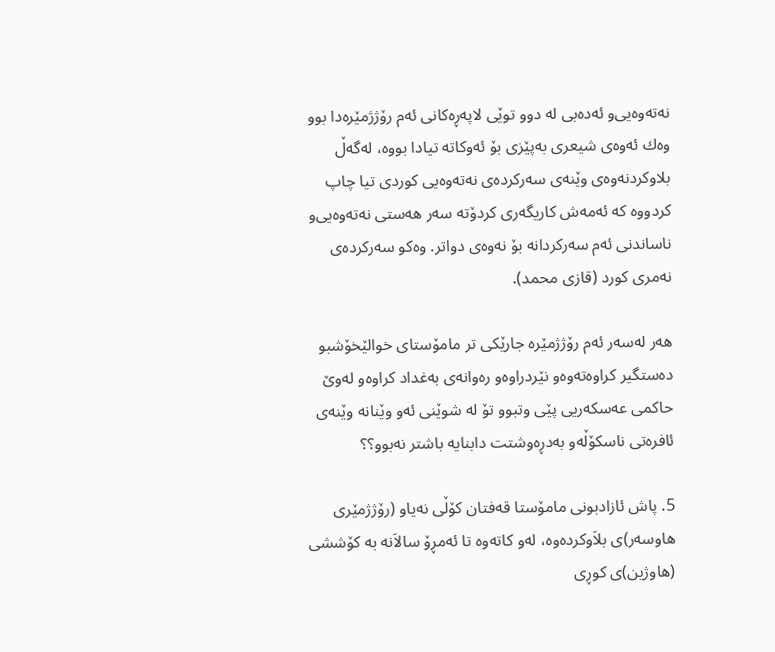نه‌ته‌وه‌یی‌‌و ئه‌ده‌بی‌ له‌ دوو توێی‌ لاپه‌ڕه‌كانی‌ ئه‌م رۆژژمێره‌دا بوو وه‌ك ئه‌وه‌ی‌ شیعری‌ به‌پێزی‌ بۆ ئه‌وكاته‌ تیادا بووه‌، له‌گه‌ڵ بلاوكردنه‌وه‌ی‌ وێنه‌ی‌ سه‌ركرده‌ی‌ نه‌ته‌وه‌یی‌ كوردی‌ تیا چاپ كردووه‌ كه‌ ئه‌مه‌ش كاریگه‌ری‌ كردۆته‌ سه‌ر هه‌ستی‌ نه‌ته‌وه‌یی‌‌و ناساندنی‌ ئه‌م سه‌ركردانه‌ بۆ نه‌وه‌ی‌ دواتر. وه‌كو سه‌ركرده‌ی‌ نه‌مری‌ كورد (قازی‌ محمد).

هه‌ر له‌سه‌ر ئه‌م رۆژژمێره‌ جارێكی‌ تر مامۆستای‌ خوالێخۆشبو ده‌ستگیر كراوه‌ته‌وه‌و نێردراوه‌‌و ره‌وانه‌ی‌ به‌غداد كراوه‌و له‌وێ‌ حاكمی‌ عه‌سكه‌ریی‌ پێی‌ وتبوو تۆ له‌ شوێنی‌ ئه‌و وێنانه‌ وێنه‌ی‌ ئافره‌تی‌ ناسكۆڵه‌و به‌دڕه‌وشتت دابنایه‌ باشتر نه‌بوو؟؟

5. پاش ئازادبونی‌ مامۆستا قه‌فتان كۆڵی‌ نه‌یاو (رۆژژمێری‌ هاوسه‌ر)ی‌ بلاَوكرده‌وه‌، له‌و كاته‌وه‌ تا ئه‌مڕۆ سالاَنه‌ به‌ كۆششی‌ (هاوژین)ی‌ كوڕی‌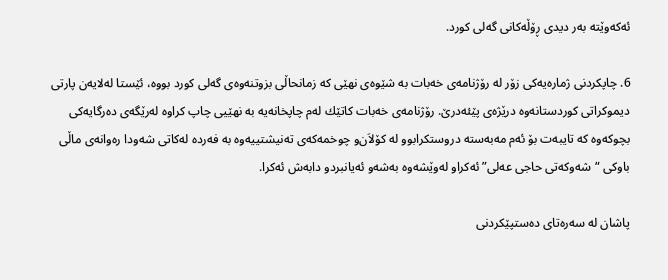ئه‌كه‌وێته‌ به‌ر دیدی‌ ڕۆڵه‌كانی‌ گه‌لی‌ كورد.

6. چاپكردنی‌ ژماره‌یه‌كی‌ زۆر له‌ رۆژنامه‌ی‌ خه‌بات به‌ شێوه‌ی‌ نهێی‌ كه‌ زمانحاڵی‌ بزوتنه‌وه‌ی‌ گه‌لی‌ كورد بووه‌، ئێستا له‌لایه‌ن پارتی‌ دیموكراتی‌ كوردستانه‌وه‌ درێژه‌ی‌ پێئه‌درێ‌. رۆژنامه‌ی‌ خه‌بات كاتێك له‌م چاپخانه‌یه‌ به‌ نهێیی‌ چاپ كراوه‌ له‌رێگه‌ی‌ ده‌رگایه‌كی‌ بچوكه‌وه‌ كه‌ تایبه‌ت بۆ ئه‌م مه‌به‌سته‌ دروستكرابوو له‌ كۆلاَن‌و چوخمه‌كه‌ی‌ ته‌نیشتییه‌وه‌ به‌ فه‌رده‌ له‌كاتی‌ شه‌ودا ره‌وانه‌ی‌ ماڵی‌ باوكی‌ “شه‌وكه‌تی‌ حاجی‌ عه‌لی‌” ئه‌كراو له‌وێشه‌وه‌ به‌شه‌و ئه‌یانبردو دابه‌ش ئه‌كرا.

پاشان له‌ سه‌ره‌تای‌ ده‌ستپێكردنی‌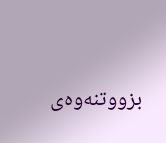بزووتنه‌وه‌ی‌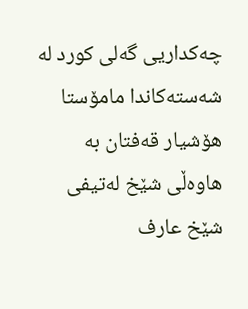چه‌كداریی‌ گه‌لی‌ كورد له‌ شه‌سته‌كاندا مامۆستا هۆشیار قه‌فتان به‌ هاوه‌ڵی‌ شێخ له‌تیفی‌ شێخ عارف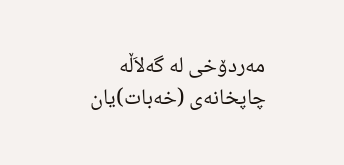مه‌ردۆخی‌ له‌ گه‌لاَڵه‌ چاپخانه‌ی‌ (خه‌بات)یان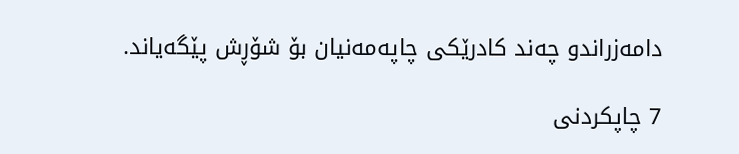دامه‌زراندو چه‌ند كادرێكی‌ چاپه‌مه‌نیان بۆ شۆڕش پێگه‌یاند.

7 چاپكردنی‌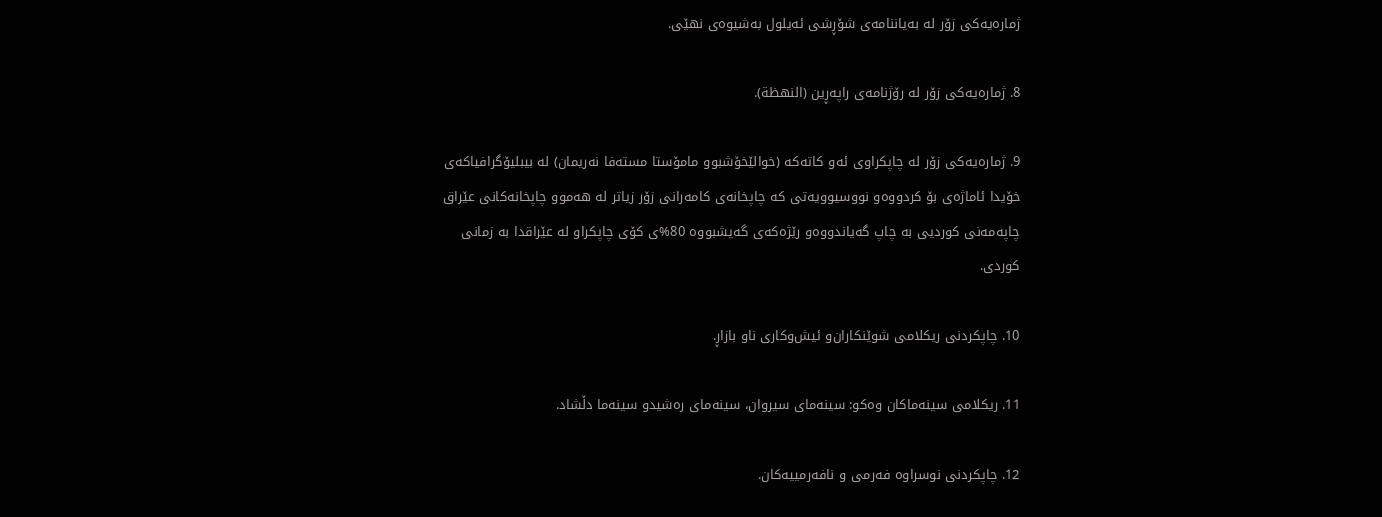ژماره‌یه‌كی‌ زۆر له‌ به‌یاننامه‌ی‌ شۆڕشی‌ ئه‌یلول به‌شیوه‌ی‌ نهێی‌.

8. ژماره‌یه‌كی‌ زۆر له‌ رۆژنامه‌ی‌ راپه‌ڕین (النهظة).

9. ژماره‌یه‌كی‌ زۆر له‌ چاپكراوی‌ ئه‌و كاته‌كه‌ (خوالێخۆشبوو مامۆستا مسته‌فا نه‌ریمان) له‌ بیبلیۆگرافیاكه‌ی‌ خۆیدا ئاماژه‌ی‌ بۆ كردووه‌و نووسیوویه‌تی‌ كه‌ چاپخانه‌ی‌ كامه‌رانی‌ زۆر زیاتر له‌ هه‌موو چاپخانه‌كانی‌ عێراق چاپه‌مه‌نی‌ كوردیی‌ به‌ چاپ گه‌یاندووه‌و رێژه‌كه‌ی‌ گه‌یشبووه‌ 80%ی‌ كۆی‌ چاپكراو له‌ عێراقدا به‌ زمانی‌ كوردی‌.

10. چاپكردنی‌ ریكلامی‌ شوێنكاران‌و ئیش‌وكاری‌ ناو بازاڕ.

11. ریكلامی‌ سینه‌ماكان وه‌كو: سینه‌مای‌ سیروان، سینه‌مای‌ ره‌شیدو سینه‌ما دڵشاد.

12. چاپكردنی‌ نوسراوه‌ فه‌رمی‌ و نافه‌رمییه‌كان.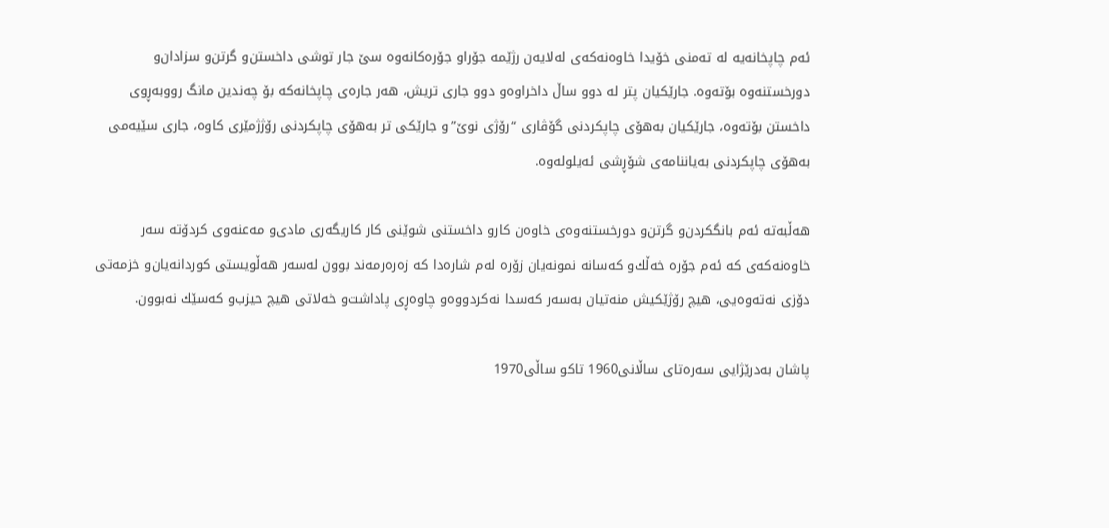ئه‌م چاپخانه‌یه‌ له‌ ته‌منی‌ خۆیدا خاوه‌نه‌كه‌ی‌ له‌لایه‌ن رژێمه‌ جۆراو جۆره‌كانه‌وه‌ سێ‌ جار توشی‌ داخستن‌و گرتن‌و سزادان‌و دورخستنه‌وه‌ بۆته‌وه‌. جارێكیان پتر له‌ دوو ساڵ داخراوه‌و دوو جاری‌ تریش، هه‌ر جاره‌ی‌ چاپخانه‌كه‌ بۆ چه‌ندین مانگ رووبه‌ڕوی‌ داخستن بۆته‌وه‌، جارێكیان به‌هۆی‌ چاپكردنی‌ گۆڤاری‌ “رۆژی‌ نوێ‌”و جارێكی‌ تر به‌هۆی‌ چاپكردنی‌ رۆژژمێری‌ كاوه‌، جاری‌ سێیه‌می به‌هۆی‌ چاپكردنی‌ به‌یاننامه‌ی‌ شۆڕشی‌ ئه‌یلوله‌وه‌.

هه‌ڵبه‌ته‌ ئه‌م بانگكردن‌و گرتن‌و دورخستنه‌وه‌ی‌ خاوه‌ن كار‌و داخستنی‌ شوێنی‌ كار كاریگه‌ری‌ مادی‌‌و مه‌عنه‌وی‌ كردۆته‌ سه‌ر خاوه‌نه‌كه‌ی‌ كه‌ ئه‌م جۆره‌ خه‌ڵك‌و كه‌سانه‌ نمونه‌یان زۆره‌ له‌م شاره‌دا كه‌ زه‌ره‌رمه‌ند بوون له‌سه‌ر هه‌ڵویستی‌ كوردانه‌یان‌و خزمه‌تی‌ دۆزی‌ نه‌ته‌وه‌یی، هیچ رۆژێكیش منه‌تیان به‌سه‌ر كه‌سدا نه‌كردووه‌‌و چاوه‌ڕی‌ پاداشت‌و خه‌لاتی‌ هیچ حیزب‌و كه‌سێك نه‌بوون.

پاشان به‌درێژایی‌ سه‌ره‌تای‌ ساڵانی‌1960 تاكو ساڵی‌1970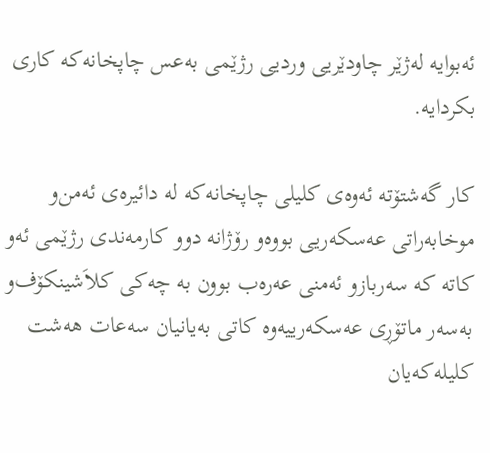ئه‌بوایه‌ له‌ژێر چاودێریی‌ وردیی‌ رژێمی‌ به‌عس چاپخانه‌كه‌ كاری‌ بكردایه‌.

كار گه‌شتۆته‌ ئه‌وه‌ی‌ كلیلی‌ چاپخانه‌كه‌ له‌ دائیره‌ی‌ ئه‌من‌و موخابه‌راتی‌ عه‌سكه‌ریی‌ بووه‌و رۆژانه‌ دوو كارمه‌ندی‌ رژێمی‌ ئه‌و كاته‌ كه‌ سه‌ربازو ئه‌منی‌ عه‌ره‌ب بوون به‌ چه‌كی‌ كلاَشینكۆف‌و به‌سه‌ر ماتۆڕی‌ عه‌سكه‌رییه‌وه‌ كاتی‌ به‌یانیان سه‌عات هه‌شت كلیله‌كه‌یان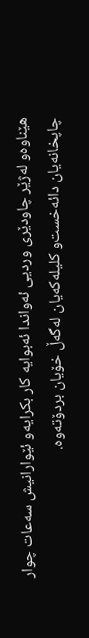هێناوه‌و له‌ژێر چاودێری‌ وردیی‌ ئه‌واندا ئه‌بوایه‌ كار بكرایه‌و ئێوارانیش سه‌عات چوار چاپخانه‌یان دائه‌خست‌و كلیله‌كه‌یان له‌گه‌ڵ خۆیان بردۆته‌وه‌.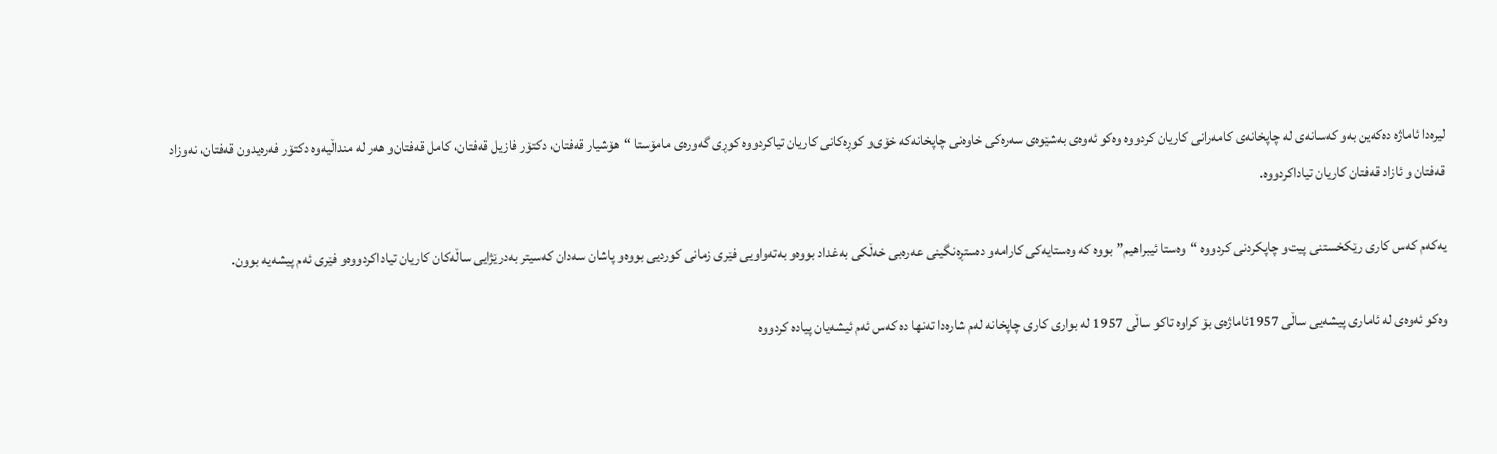لیره‌دا ئاماژه‌ ده‌كه‌ین به‌و كه‌سانه‌ی‌ له‌ چاپخانه‌ی‌ كامه‌رانی‌ كاریان كردووه‌ وه‌كو ئه‌وه‌ی‌ به‌شێوه‌ی‌ سه‌ره‌كی خاوه‌نی‌ چاپخانه‌كه‌ خۆی‌‌و كوڕه‌كانی‌ كاریان تیاكردووه‌ كوڕی‌ گه‌وره‌ی‌ مامۆستا “هۆشیار قه‌فتان، دكتۆر فازیل قه‌فتان، كامل قه‌فتان‌و هه‌ر له‌ منداڵیه‌وه‌ دكتۆر فه‌ره‌یدون قه‌فتان، نه‌وزاد قه‌فتان و ئازاد قه‌فتان كاریان تیاداكردووه‌.

یه‌كه‌م كه‌س كاری‌ رێكخستنی‌ پیت‌و چاپكردنی‌ كردووه‌ “وه‌ستا ئیبراهیم”بووه‌ كه‌ وه‌ستایه‌كی‌ كارامه‌و ده‌ستڕه‌نگینی‌ عه‌ره‌بی‌ خه‌ڵكی‌ به‌غداد بووه‌و به‌ته‌واویی‌ فێری‌ زمانی‌ كوردیی‌ بووه‌و پاشان سه‌دان كه‌سیتر به‌درێژایی‌ ساڵه‌كان كاریان تیاداكردووه‌‌و فێری‌ ئه‌م پیشه‌یه‌ بوون.

وه‌كو ئه‌وه‌ی‌ له‌ ئاماری‌ پیشه‌یی‌ ساڵی‌ 1957ئاماژه‌ی بۆ كراوه‌ تاكو ساڵی‌ 1957 له‌ بواری‌ كاری‌ چاپخانه‌ له‌م شاره‌دا ته‌نها ده‌ كه‌س ئه‌م ئیشه‌یان پیاده‌ كردووه‌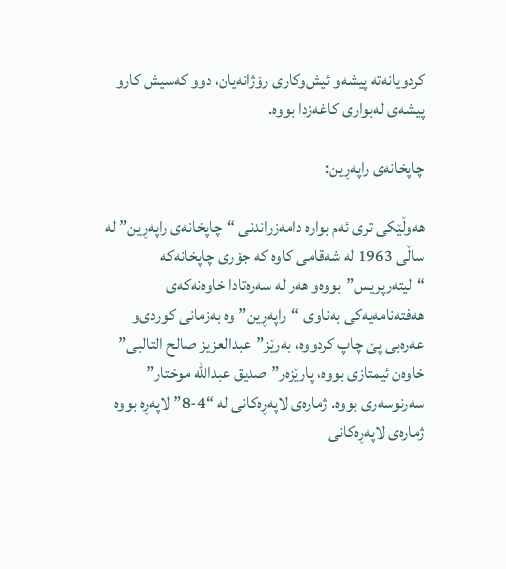كردویانه‌ته‌ پیشه‌‌و ئیش‌وكاری رۆژانه‌یان، دوو كه‌سیش كار‌و پیشه‌ی له‌بواری‌ كاغه‌زدا بووه‌.

چاپخانه‌ی‌ راپه‌ڕین:

هه‌وڵێكی‌ تری‌ ئه‌م بواره‌ دامه‌زراندنی‌ “چاپخانه‌ی‌ راپه‌ڕین” له‌ ساڵی‌ 1963 له‌ شه‌قامی‌ كاوه‌ كه‌ جۆری‌ چاپخانه‌كه‌ “لیته‌رپریس”بووه‌‌و هه‌ر له‌ سه‌رەتادا خاوه‌نه‌كه‌ی‌ هه‌فته‌نامه‌یه‌كی‌ به‌ناوی‌ “راپه‌ڕین”وه‌ به‌زمانی‌ كوردی‌‌و عه‌ره‌بی‌ پێ چاپ كردووه‌، به‌رێز”عبدالعزیز صالح التالبی‌” خاوه‌ن ئیمتازی‌ بووه‌، پارێزه‌ر”صدیق عبدالله‌ موختار” سه‌رنوسه‌ری‌ بووه‌. ژماره‌ی‌ لاپه‌ڕه‌كانی‌ له‌ “4-8” لاپه‌ڕه‌ بووه‌ ژماره‌ی‌ لاپه‌ڕه‌كانی‌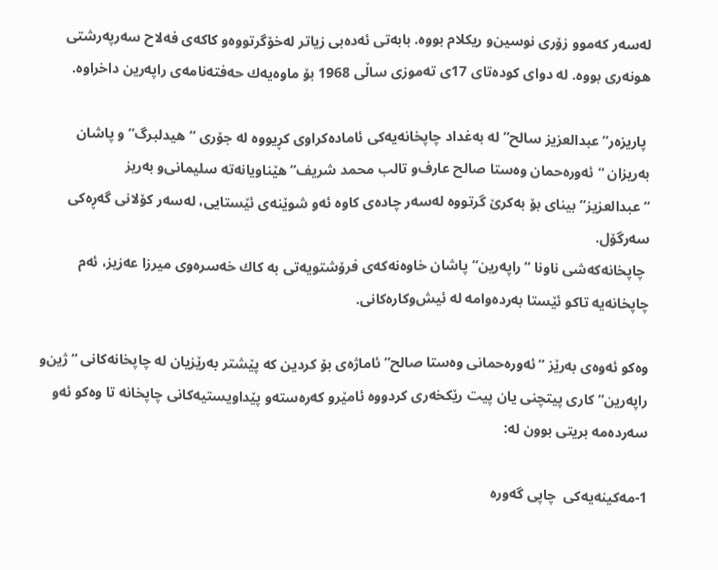له‌سه‌ر كه‌موو زۆری‌ نوسین‌و ریكلام بووه‌. بابه‌تی‌ ئه‌ده‌بی‌ زیاتر له‌خۆگرتووه‌‌و كاكه‌ی‌ فه‌لاح سه‌رپه‌رشتی‌ هونه‌ری‌ بووه‌. له‌ دوای‌ كوده‌تای‌ 17ی‌ ته‌موزی‌ ساڵی‌ 1968 بۆ ماوه‌یه‌ك حه‌فته‌نامه‌ی‌ راپه‌رین داخراوه‌.

 پاریزه‌ر”عبدالعزیز سالح” له‌ به‌غداد چاپخانه‌یه‌كی‌ ئاماده‌كراوی‌ كڕیووه‌ له‌ جۆری‌ “هیدلبرگ”و پاشان به‌ریزان “ئه‌وره‌حمان وه‌ستا صالح عارف‌و تالب محمد شریف” هێناویانه‌ته‌ سلیمانی‌‌و به‌ریز “عبدالعزیز”بینای‌ بۆ به‌كرێ‌ گرتووه‌ له‌سه‌ر چاده‌ی‌ كاوه‌ ئه‌و شوێنه‌ی‌ ئێستایی‌، له‌سه‌ر كۆلانی‌ گه‌ڕه‌كی‌ سه‌رگۆل.
 چاپخانه‌كه‌شی‌ ناونا “راپه‌رین” پاشان خاوه‌نه‌كه‌ی‌ فرۆشتویه‌تی‌ به‌ كاك خه‌سره‌وی‌ میرزا عه‌زیز، ئه‌م چاپخانه‌یه‌ تاكو ئێستا به‌رده‌وامه‌ له‌ ئیش‌وكاره‌كانی‌.

وه‌كو ئه‌وه‌ی‌ به‌رێز “ئه‌وره‌حمانی‌ وه‌ستا صالح” ئاماژه‌ی‌ بۆ كردین كه‌ پێشتر به‌رێزیان له‌ چاپخانه‌كانی‌ “ژین‌و راپه‌رین” كاری‌ پیتچنی‌ یان پیت رێكخه‌ری‌ كردووه‌ ئامێرو كه‌ره‌سته‌و پێداویستیه‌كانی‌ چاپخانه‌ تا وه‌كو ئه‌و سه‌رده‌مه‌ بریتی بوون له‌:

1-مه‌كینه‌یه‌كی‌  چاپی‌ گه‌وره‌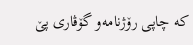كه‌ چاپی‌ رۆژنامه‌و گۆڤاری‌ پێ‌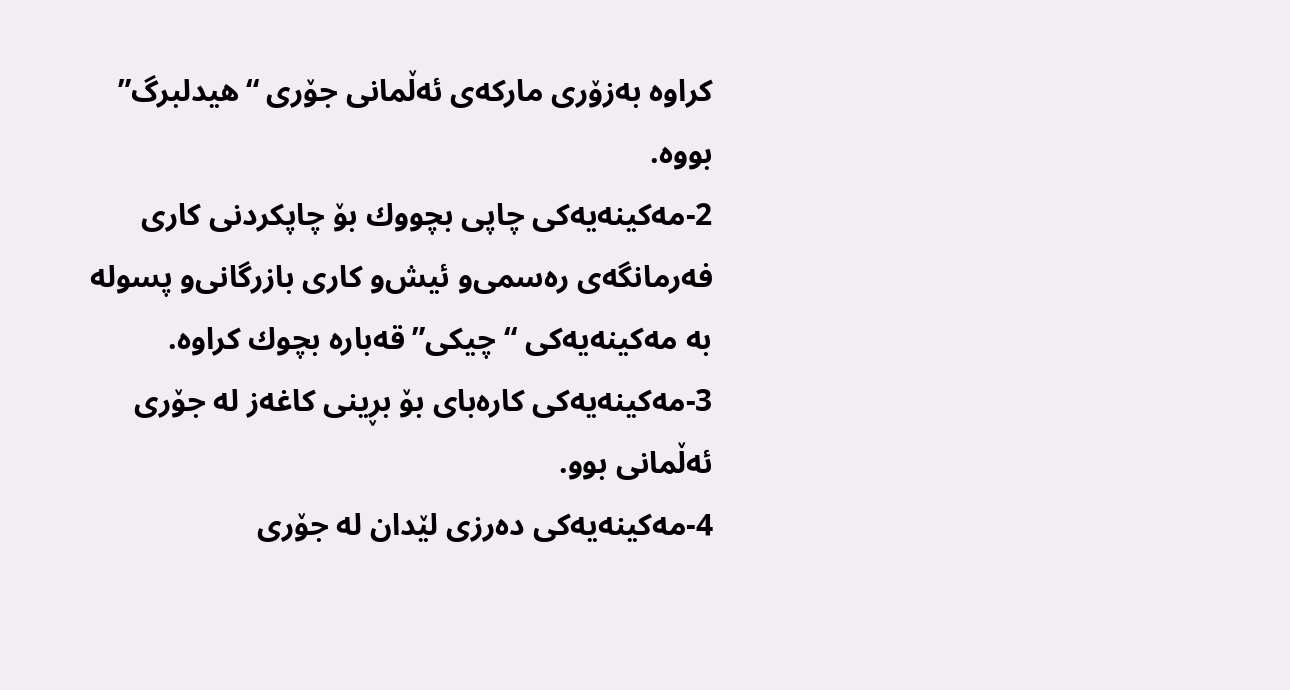كراوه‌ به‌زۆری‌ ماركه‌ی‌ ئه‌ڵمانی‌ جۆری‌ “هیدلبرگ” بووه‌.
2-مه‌كینه‌یه‌كی‌ چاپی‌ بچووك بۆ چاپكردنی‌ كاری‌ فه‌رمانگه‌ی‌ ره‌سمی‌‌و ئیش‌و كاری‌ بازرگانی‌‌و پسوله‌ به‌ مه‌كینه‌یه‌كی‌ “چیكی‌” قه‌باره‌ بچوك كراوه‌.
3-مه‌كینه‌یه‌كی‌ كاره‌بای‌ بۆ بڕینی‌ كاغه‌ز له‌ جۆری‌ ئه‌ڵمانی‌ بوو.
4-مه‌كینه‌یه‌كی‌ ده‌رزی‌ لێدان له‌ جۆری‌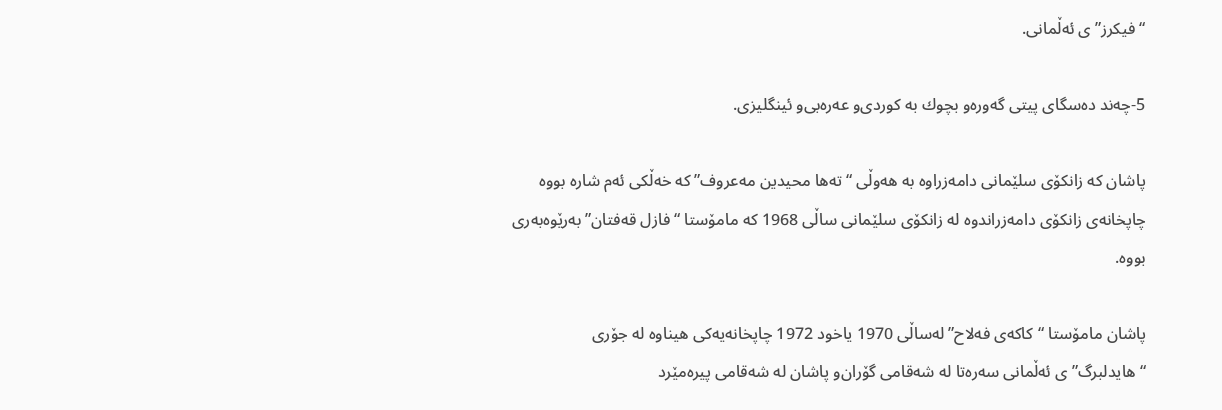“فیكرز”ی‌ ئه‌ڵمانی‌.

5-چه‌ند ده‌سگای‌ پیتی‌ گه‌وره‌و بچوك به‌ كوردی‌‌و عه‌ره‌بی‌‌و ئینگلیزی‌.

پاشان كه‌ زانكۆی‌ سلێمانی‌ دامه‌زراوه‌ به‌ هه‌وڵی‌ “ته‌ها محیدین مه‌عروف” كه‌ خه‌ڵكی‌ ئه‌م شاره‌ بووه‌ چاپخانه‌ی‌ زانكۆی دامه‌زراندوه‌ له‌ زانكۆی‌ سلێمانی‌ ساڵی‌ 1968 كه‌ مامۆستا “فازل قه‌فتان” به‌رێوه‌به‌ری‌ بووه‌.

پاشان مامۆستا “كاكه‌ی‌ فه‌لاح” له‌ساڵی‌ 1970 یاخود 1972 چاپخانه‌یه‌كی‌ هیناوه‌ له‌ جۆری‌ “هایدلبرگ”ی‌ ئه‌ڵمانی‌ سه‌ره‌تا له‌ شه‌قامی‌ گۆران‌و پاشان له‌ شه‌قامی‌ پیره‌مێرد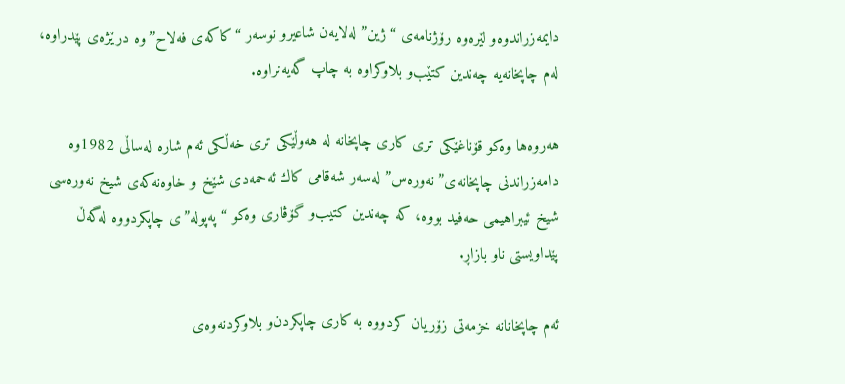دایمه‌زراندوه‌‌و لێره‌وه‌ رۆژنامه‌ی‌ “ژین” له‌لایه‌ن شاعیرو نوسه‌ر “كاكه‌ی‌ فه‌لاح”وه‌ درێژه‌ی‌ پێدراوه‌، له‌م چاپخانه‌یه‌ چه‌ندین كتێب‌و بلاوكراوه‌ به‌ چاپ گه‌یه‌نراوه‌.

هه‌روه‌ها وه‌كو قۆناغێكی‌ تری‌ كاری‌ چاپخانه‌ له‌ هه‌وڵێكی‌ تری‌ خه‌ڵكی‌ ئه‌م شاره‌ له‌ساڵی‌ 1982وه‌ دامەزراندنی‌ چاپخانه‌ی‌”نه‌وره‌س” له‌سه‌ر شه‌قامی‌ كاك ئه‌حمه‌دی‌ شێخ و خاوه‌نه‌كه‌ی‌ شیخ نه‌وره‌سی‌ شیخ ئیبراهیمی‌ حه‌فید بووه‌، كه‌ چه‌ندین كتیب‌و گۆڤاری‌ وه‌كو “په‌پوله‌”ی‌ چاپكردووه‌ له‌گه‌ڵ پێداویستی‌ ناو بازاڕ.

ئه‌م چاپخانانه‌ خزمه‌تی‌ زۆریان كردووه‌ به‌ كاری‌ چاپكردن‌و بلاوكردنه‌وه‌ی‌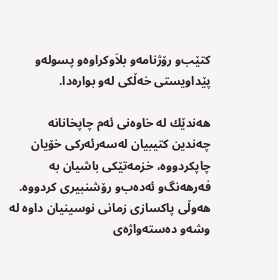كتێب‌و رۆژنامه‌و بلاَوكراوه‌و پسوله‌‌و پێداویستی‌ خه‌ڵكی‌ له‌و بواره‌دا.

هه‌ندێك له‌ خاوه‌نی‌ ئه‌م چاپخانانه‌ چه‌ندین كتیبیان له‌سه‌رئه‌ركی‌ خۆیان چاپكردووه‌، خزمه‌تێكی‌ باشیان به‌ فه‌رهه‌نگ‌و ئه‌ده‌ب‌و رۆشنبیری‌ كردووه‌. هه‌وڵی‌ پاكسازی‌ زمانی‌ نوسینیان داوه‌ له‌ وشه‌‌و ده‌سته‌واژه‌ی‌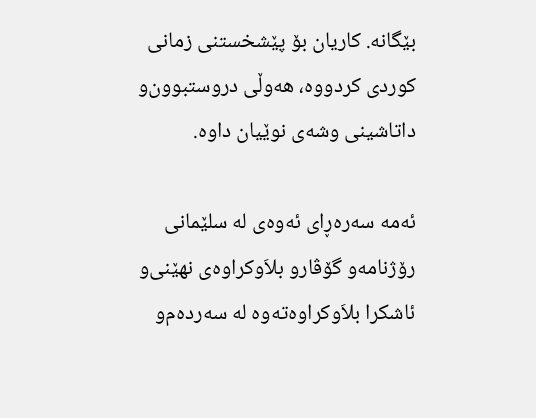بێگانه‌. كاریان بۆ پێشخستنی‌ زمانی‌ كوردی كردووه‌، هه‌وڵی‌ دروستبوون‌و داتاشینی‌ وشه‌ی‌ نوێیان داوه‌.

ئه‌مه‌ سه‌ره‌ڕای‌ ئه‌وه‌ی‌ له‌ سلێمانی‌ رۆژنامه‌و گۆڤارو بلاَوكراوه‌ی‌ نهێنی‌‌و ئاشكرا بلاَوكراوه‌ته‌وه‌ له‌ سه‌رده‌م‌و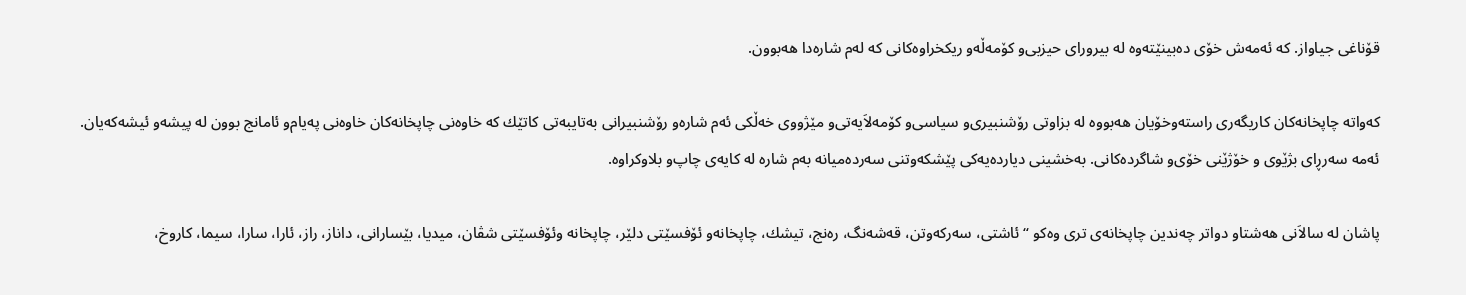قۆناغی‌ جیاواز. كه‌ ئه‌مه‌ش خۆی‌ ده‌بینێته‌وه‌ له‌ بیرورای‌ حیزبی‌‌و كۆمه‌ڵه‌و ریكخراوه‌كانی‌ كه‌ له‌م شاره‌دا هه‌بوون.

كه‌واته‌ چاپخانه‌كان كاریگه‌ری‌ راسته‌وخۆیان هه‌بووه‌ له‌ بزاوتی‌ رۆشنبیری‌‌و سیاسی‌‌و كۆمه‌لاَیه‌تی‌‌و مێژووی‌ خه‌ڵكی‌ ئه‌م شاره‌و رۆشنبیرانی‌ به‌تایبه‌تی‌ كاتێك كه‌ خاوه‌نی‌ چاپخانه‌كان خاوه‌نی‌ په‌یام‌و ئامانج بوون له‌ پیشه‌و ئیشه‌كه‌یان. ئه‌مه‌ سه‌رڕای‌ بژێوی و خۆژێنی‌ خۆی‌‌و شاگرده‌كانی‌. به‌خشینی‌ دیارده‌یه‌كی‌ پێشكه‌وتنی‌ سه‌رده‌میانه‌ به‌م شاره‌ له‌ كایه‌ی‌ چاپ‌و بلاوكراوه‌.

پاشان له‌ سالاَنی‌ هه‌شتاو دواتر چه‌ندین چاپخانه‌ی‌ تری‌ وه‌كو “ئاشتی‌، سه‌ركه‌وتن، قه‌شه‌نگ، ره‌نج، تیشك، چاپخانه‌و ئۆفسێتی‌ دلێر، چاپخانه‌ وئۆفسێتی‌ شڤان، میدیا، بێسارانی‌، داناز، راز، ئارا، سارا، سیما، كاروخ،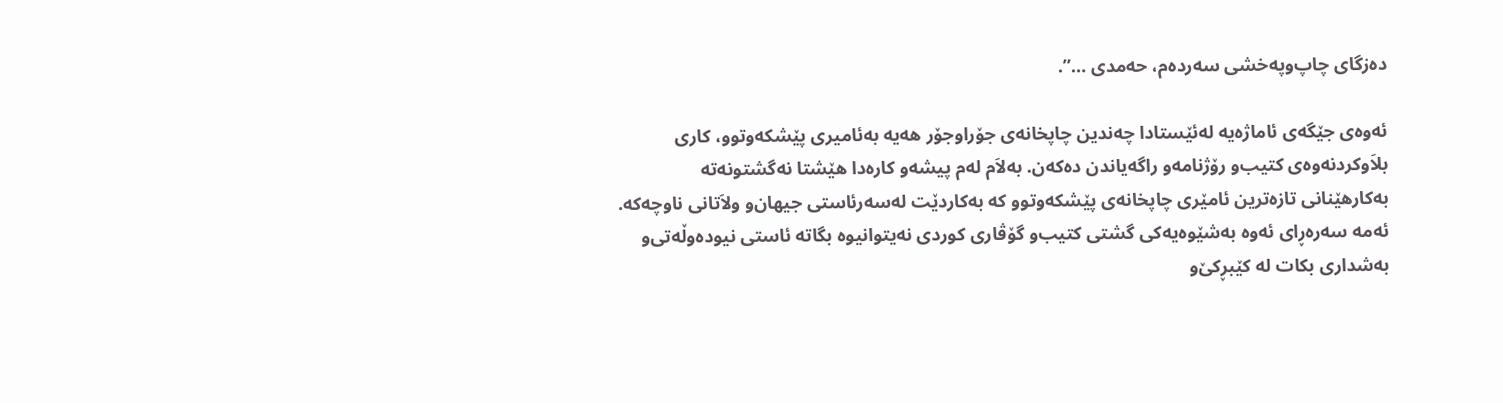ده‌زگای‌ چاپ‌وپه‌خشی‌ سه‌رده‌م، حه‌مدی‌ …”.

ئه‌وه‌ی‌ جێگه‌ی‌ ئاماژه‌یه‌ له‌ئێستادا چه‌ندین چاپخانه‌ی‌ جۆراوجۆر هه‌یه‌ به‌ئامیری‌ پێشكه‌وتوو، كاری‌ بلاَوكردنه‌وه‌ی‌ كتیب‌و رۆژنامه‌‌و راگه‌یاندن ده‌كه‌ن. به‌لاَم له‌م پیشه‌و كاره‌دا هێشتا نه‌گشتونه‌ته‌ به‌كارهێنانی‌ تازه‌ترین ئامێری‌ چاپخانه‌ی‌ پێشكه‌وتوو كه‌ به‌كاردێت له‌سه‌رئاستی‌ جیهان‌و ولاَتانی‌ ناوچه‌كه‌.
ئه‌مه‌ سه‌ره‌ڕای‌ ئه‌وه‌ به‌شێوه‌یه‌كی‌ گشتی‌ كتیب‌و گۆڤاری‌ كوردی‌ نه‌یتوانیوه‌ بگاته‌ ئاستی‌ نیوده‌وڵه‌تی‌‌و به‌شداری‌ بكات له‌ كێبڕكێ‌‌و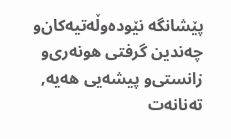پێشانگه‌ نێوده‌وڵه‌تیه‌كان‌و چه‌ندین گرفتی‌ هونه‌ری‌‌و زانستی‌‌و پیشه‌یی‌ هه‌یه‌, ته‌نانه‌ت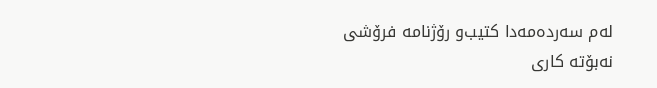له‌م سه‌رده‌مه‌دا كتیب‌و رۆژنامه‌ فرۆشی‌ نه‌بۆته‌ كاری‌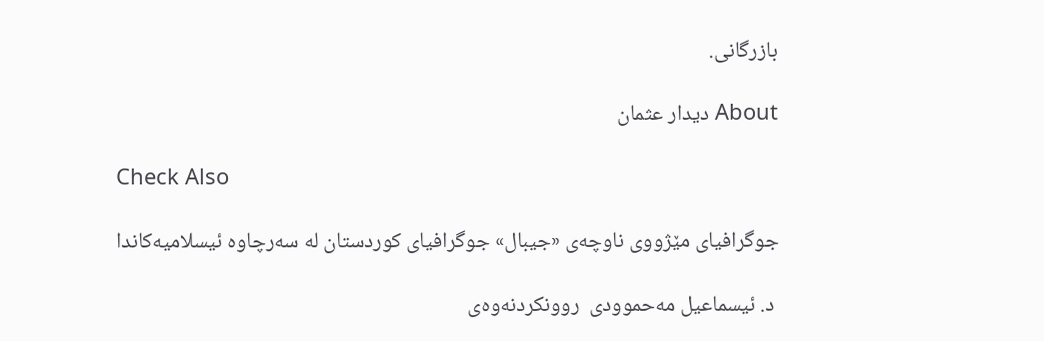بازرگانی‌.

About دیدار عثمان

Check Also

جوگرافیای مێژووی ناوچەی «جیبال» جوگرافیای کوردستان لە سەرچاوە ئیسلامیەکاندا

 د. ئیسماعیل مەحموودی  روونکردنەوەی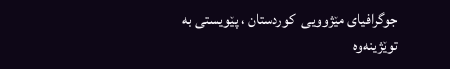جوگرافیای مێژوویی  کوردستان ، پێویستی بە توێژینەوە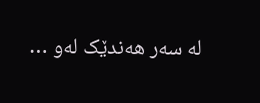لە سەر هەندێک لەو …